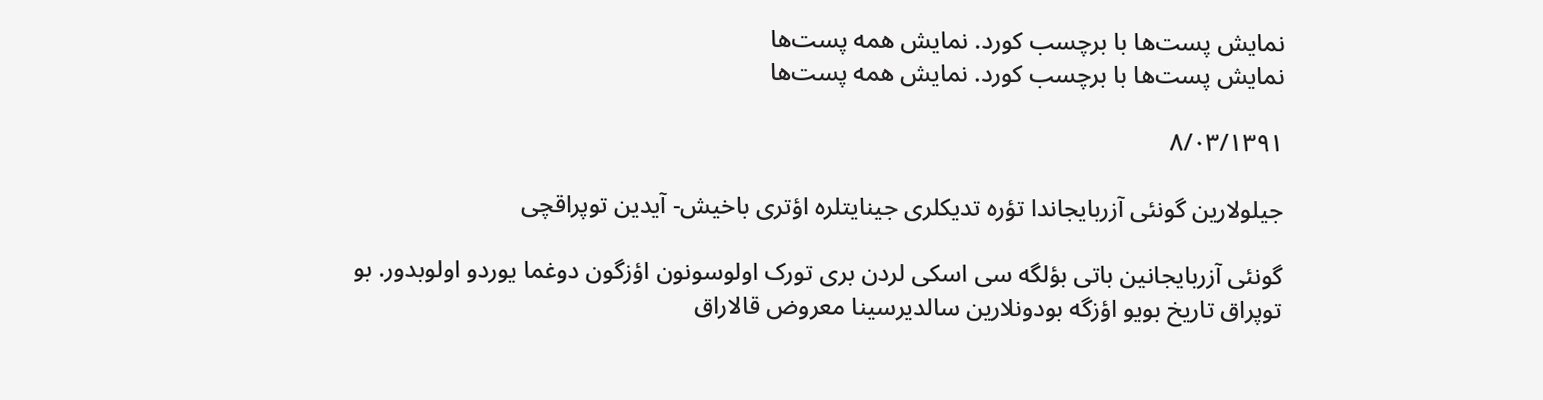نمایش پست‌ها با برچسب کورد. نمایش همه پست‌ها
نمایش پست‌ها با برچسب کورد. نمایش همه پست‌ها

۸/۰۳/۱۳۹۱

جیلولارین گونئی آزربایجاندا تؤره تدیکلری جینایتلره اؤتری باخیش- آیدین توپراقچی

گونئی آزربایجانین باتی بؤلگه سی اسکی لردن بری تورک اولوسونون اؤزگون دوغما یوردو اولوبدور. بو توپراق تاریخ بویو اؤزگه بودونلارین سالدیرسینا معروض قالاراق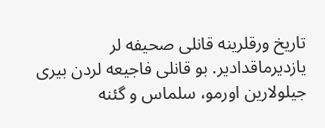تاریخ ورقلرینه قانلی صحیفه لر یازدیرماقدادیر. بو قانلی فاجیعه لردن بیری جیلولارین اورمو، سلماس و گئنه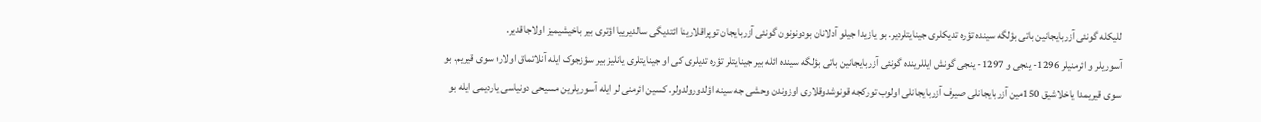للیکله گونئی آزربایجانین باتی بؤلگه سینده تؤره تدیکلری جینایتلردیر. بو یازیدا جیلو آدلانان بودونونون گونئی آزربایجان توپراقلارینا ائتدیگی سالدیرییا اؤتری بیر باخیشیمیز اولاجاقدیر.
آسوریلر و ائرمنیلر 1296- ینجی و 1297- ینجی گونش ایللرینده گونئی آزربایجانین باتی بؤلگه سینده ائله بیر جینایتلر تؤره تدیلری کی او جینایتلری یانلیز بیر سؤزجوک ایله آنلاتماق اولار؛ سوی قیریم. بو سوی قیریمدا یاخلاشیق 150مین آزربایجانلی صیرف آزربایجانلی اولوب تورکجه قونوشدوقلاری اوزوندن وحشی جه سینه اؤلدورولدولر. کسین ائرمنی لر ایله آسوریلرین مسیحی دونیاسی یاردیمی ایله بو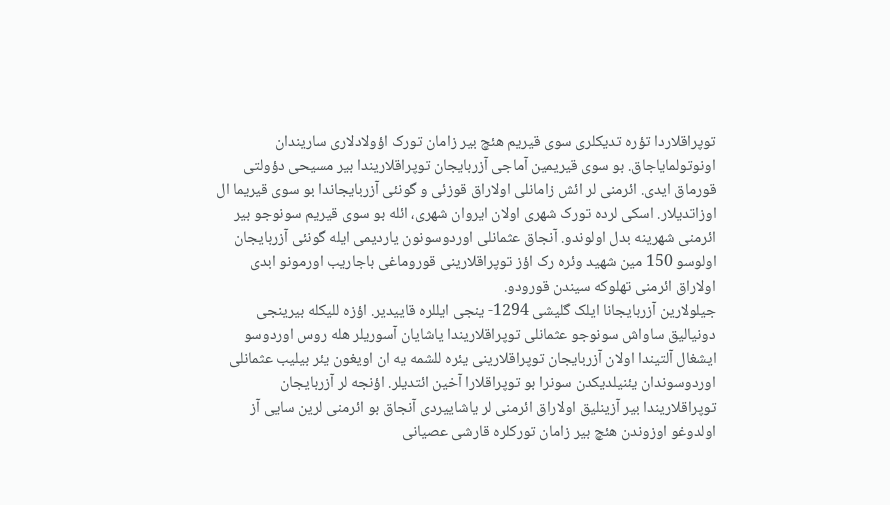توپراقلاردا تؤره تدیکلری سوی قیریم هئچ بیر زامان تورک اؤولادلاری ساریندان اونوتولمایاجاق. بو سوی قیریمین آماجی آزربایجان توپراقلاریندا بیر مسیحی دؤولتی قورماق ایدی. ائرمنی لر ائش زامانلی اولاراق قوزئی و گونئی آزربایجاندا بو سوی قیریما ال اوزاتدیلار. اسکی لرده تورک شهری اولان ایروان شهری، ائله بو سوی قیریم سونوجو بیر ائرمنی شهرینه بدل اولوندو. آنجاق عثمانلی اوردوسونون یاردیمی ایله گونئی آزربایجان اولوسو 150 مین شهید وئره رک اؤز توپراقلارینی قوروماغی باجاریب اورمونو ابدی اولاراق ائرمنی تهلوکه سیندن قورودو.
جیلولارین آزربایجانا ایلک گلیشی 1294- ینجی ایللره قاییدیر. اؤزه للیکله بیرینجی دونیالیق ساواش سونوجو عثمانلی توپراقلاریندا یاشایان آسوریلر هله روس اوردوسو ایشغال آلتیندا اولان آزربایجان توپراقلارینی یئره للشمه یه ان اویغون یئر بیلیب عثمانلی اوردوسوندان یئنیلدیکدن سونرا بو توپراقلارا آخین ائتدیلر. اؤنجه لر آزربایجان توپراقلاریندا بیر آزینلیق اولاراق ائرمنی لر یاشاییردی آنجاق بو ائرمنی لرین سایی آز اولدوغو اوزوندن هئچ بیر زامان تورکلره قارشی عصیانی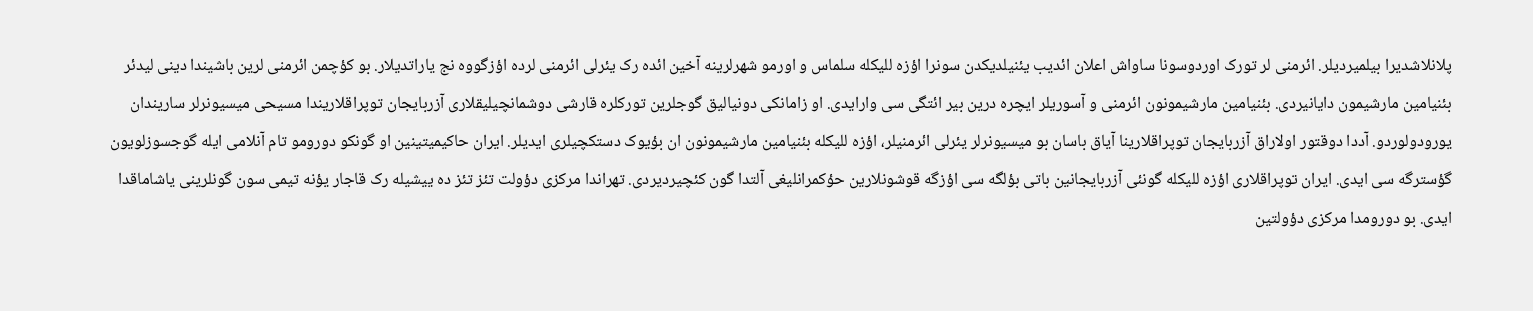پلانلاشدیرا بیلمیردیلر. ائرمنی لر تورک اوردوسونا ساواش اعلان ائدیب یئنیلدیکدن سونرا اؤزه للیکله سلماس و اورمو شهرلرینه آخین ائده رک یئرلی ائرمنی لرده اؤزگووه نج یاراتدیلار. بو کؤچمن ائرمنی لرین باشیندا دینی لیدئر بئنیامین مارشیمون دایانیردی. بئنیامین مارشیمونون ائرمنی و آسوریلر ایچره درین بیر ائتگی سی وارایدی. او زامانکی دونیالیق گوجلرین تورکلره قارشی دوشمانچیلیقلاری آزربایجان توپراقلاریندا مسیحی میسیونرلر ساریندان یورودولوردو. آددا دوقتور اولاراق آزربایجان توپراقلارینا آیاق باسان بو میسیونرلر یئرلی ائرمنیلر، اؤزه للیکله بئنیامین مارشیمونون ان بؤیوک دستکچیلری ایدیلر. ایران حاکیمیتینین او گونکو دورومو تام آنلامی ایله گوجسوزلویون گؤسترگه سی ایدی. ایران توپراقلاری اؤزه للیکله گونئی آزربایجانین باتی بؤلگه سی اؤزگه قوشونلارین حؤکمرانلیغی آلتدا گون کئچیردیردی. تهراندا مرکزی دؤولت تئز تئز ده ییشیله رک قاجار یؤنه تیمی سون گونلرینی یاشاماقدا ایدی. بو دورومدا مرکزی دؤولتین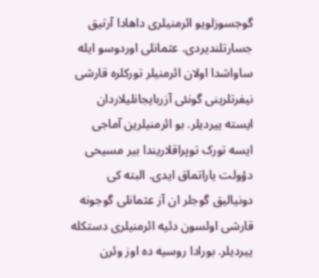گوجسوزلویو ائرمنیلری داهادا آرتیق جسارتلندیردی. عثمانلی اوردوسو ایله ساواشدا اولان ائرمنیلر تورکلره قارشی نیفرتلرینی گونئی آزربایجانلیلاردان ایسته ییردیلر. بو ائرمنیلرین آماجی ایسه تورک توپراقلاریندا بیر مسیحی دؤولت یاراتماق ایدی. البته کی دونیالیق گوجلر ان آز عثمانلی گوجونه قارشی اولسون دئیه ائرمنیلری دستکله ییردیلر. بورادا روسیه ده اوز وئرن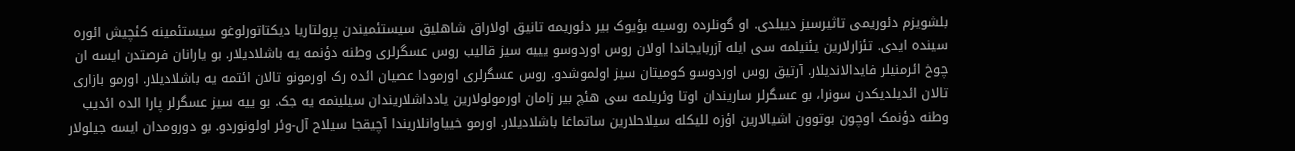بلشویزم دئوریمی تاثیرسیز دییلدی. او گونلرده روسیه بؤیوک بیر دئوریمه تانیق اولاراق شاهلیق سیستئمیندن پرولتاریا دیکتاتورلوغو سیستئمینه کئچیش ائوره سینده ایدی. تئزارلارین یئنیلمه سی ایله آزربایجاندا اولان روس اوردوسو یییه سیز قالیب روس عسگرلری وطنه دؤنمه یه باشلادیلار. بو یارانان فرصتدن ایسه ان چوخ ائرمنیلر فایدالاندیلار. آرتیق روس اوردوسو کومیتان سیز اولموشدو. روس عسگرلری اورمودا عصیان ائده رک اورمونو تالان ائتمه یه باشلادیلار. اورمو بازاری تالان ائدیلدیکدن سونرا، بو عسگرلر ساریندان اوتا وئریلمه سی هئچ بیر زامان اورمولولارین یادداشلاریندان سیلینمه یه جک. بو ییه سیز عسگرلر پارا الده ائدیب وطنه دؤنمک اوچون بوتوون اشیالارین اؤزه للیکله سیلاحلارین ساتماغا باشلادیلار. اورمو خییاوانلاریندا آچیقجا سیلاح آل-وئر اولونوردو. بو دورومدان ایسه جیلولار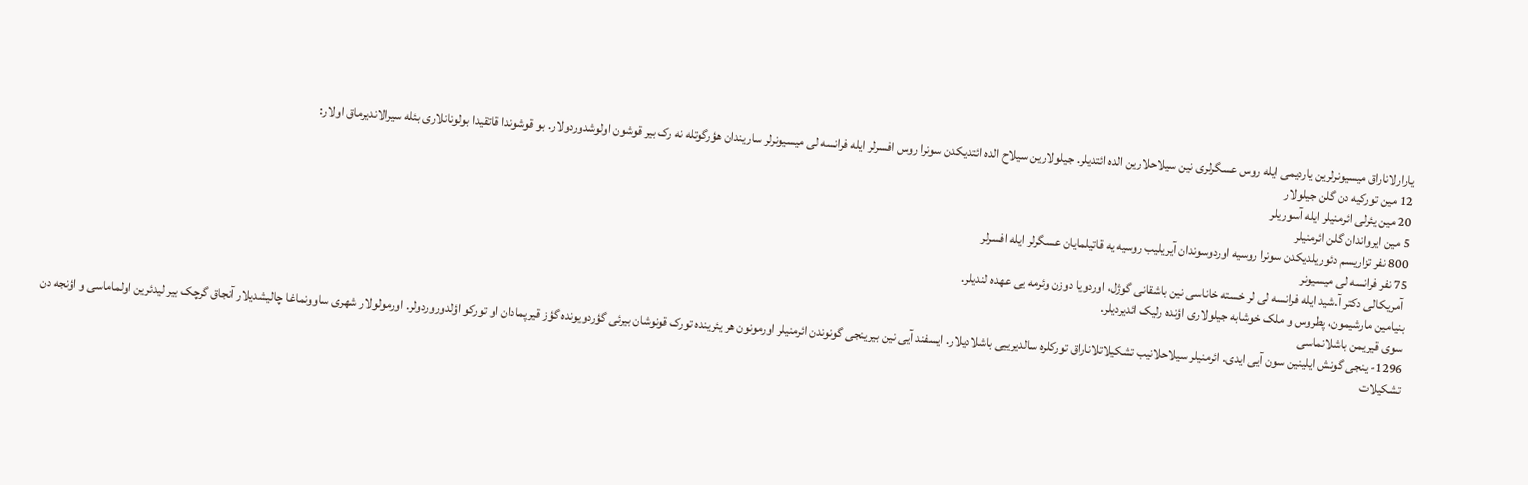یارارلاناراق میسیونرلرین یاردیمی ایله روس عسگرلری نین سیلاحلارین الده ائتدیلر. جیلولارین سیلاح الده ائتدیکدن سونرا روس افسرلر ایله فرانسه لی میسیونرلر ساریندان هؤرگوتله نه رک بیر قوشون اولوشدوردولار. بو قوشوندا قاتقیدا بولونانلاری بئله سیرالاندیرماق اولار:
12 مین تورکیه دن گلن جیلولار
20 مین یئرلی ائرمنیلر ایله آسوریلر
5 مین ایرواندان گلن ائرمنیلر
800 نفر تزاریسم دئوریلدیکدن سونرا روسیه اوردوسوندان آیریلیب روسیه یه قاتیلمایان عسگرلر ایله افسرلر
75 نفر فرانسه لی میسیونر
 آمریکالی دکتر آ.شید ایله فرانسه لی لر خسته خاناسی نین باشقانی گوژل، اوردویا دوزن وئرمه یی عهده لندیلر.
بنیامین مارشیمون، پطروس و ملک خوشابه جیلولاری اؤنده رلیک ائدیردیلر.
سوی قیریمن باشلانماسی
1296- ینجی گونش ایلینین سون آیی ایدی. ائرمنیلر سیلاحلانیب تشکیلاتلاناراق تورکلره سالدیرییی باشلادیلار. ایسفند آیی نین بیرینجی گونوندن ائرمنیلر اورمونون هر یئرینده تورک قونوشان بیرئی گؤردویونده گؤز قیرپمادان او تورکو اؤلدوروردولر. اورمولولار شهری ساوونماغا چالیشدیلار آنجاق گرچک بیر لیدئرین اولماماسی و اؤنجه دن تشکیلات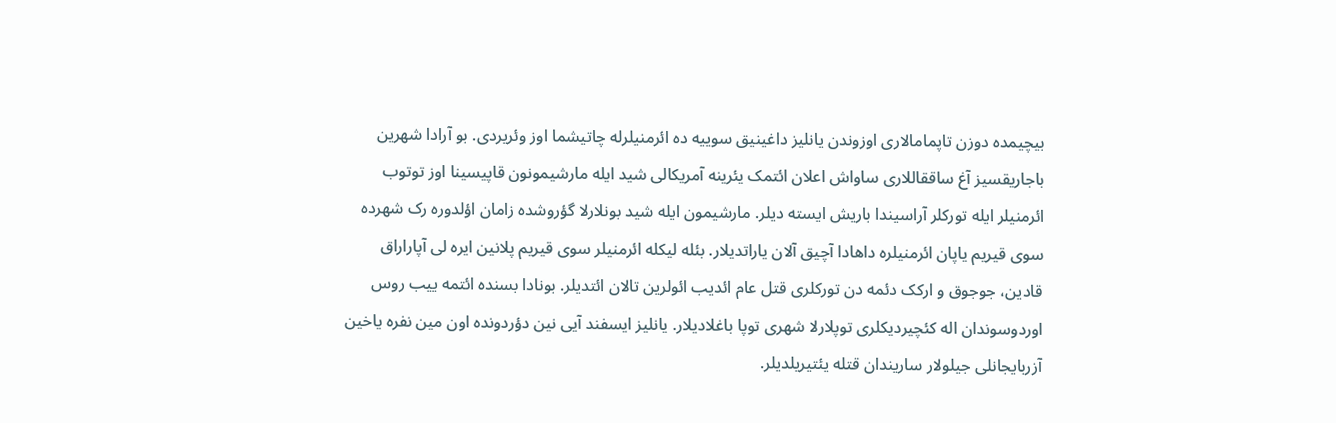بیچیمده دوزن تاپمامالاری اوزوندن یانلیز داغینیق سوییه ده ائرمنیلرله چاتیشما اوز وئریردی. بو آرادا شهرین باجاریقسیز آغ ساققاللاری ساواش اعلان ائتمک یئرینه آمریکالی شید ایله مارشیمونون قاپیسینا اوز توتوب ائرمنیلر ایله تورکلر آراسیندا باریش ایسته دیلر. مارشیمون ایله شید بونلارلا گؤروشده زامان اؤلدوره رک شهرده سوی قیریم یاپان ائرمنیلره داهادا آچیق آلان یاراتدیلار. بئله لیکله ائرمنیلر سوی قیریم پلانین ایره لی آپاراراق قادین، جوجوق و ارکک دئمه دن تورکلری قتل عام ائدیب ائولرین تالان ائتدیلر. بونادا بسنده ائتمه ییب روس اوردوسوندان اله کئچیردیکلری توپلارلا شهری توپا باغلادیلار. یانلیز ایسفند آیی نین دؤردونده اون مین نفره یاخین آزربایجانلی جیلولار ساریندان قتله یئتیریلدیلر.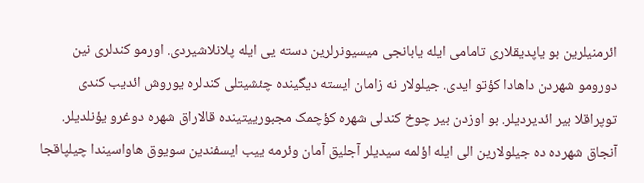ائرمنیلرین بو یاپدیقلاری تامامی ایله یابانجی میسیونرلرین دسته یی ایله پلانلاشیردی. اورمو کندلری نین دورومو شهردن داهادا کؤتو ایدی. جیلولار نه زامان ایسته دیگینده چئشیتلی کندلره یوروش ائدیب کندی توپراقلا بیر ائدیردیلر. بو اوزدن بیر چوخ کندلی شهره کؤچمک مجبورییتینده قالاراق شهره دوغرو یؤنلدیلر. آنجاق شهرده ده جیلولارین الی ایله اؤلمه سیدیلر آجلیق آمان وئرمه ییب ایسفندین سویوق هاواسیندا چیلپاقجا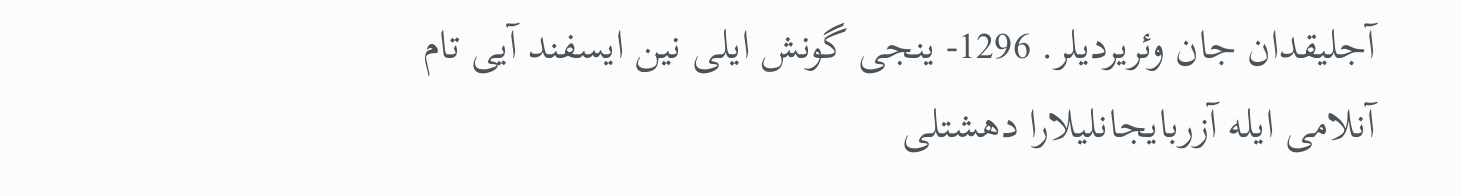آجلیقدان جان وئریردیلر. 1296- ینجی گونش ایلی نین ایسفند آیی تام آنلامی ایله آزربایجانلیلارا دهشتلی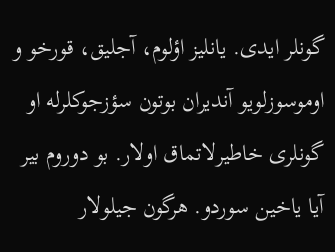گونلر ایدی. یانلیز اؤلوم، آجلیق، قورخو و اوموسوزلویو آندیران بوتون سؤزجوکلرله او گونلری خاطیرلاتماق اولار. بو دوروم بیر آیا یاخین سوردو. هرگون جیلولار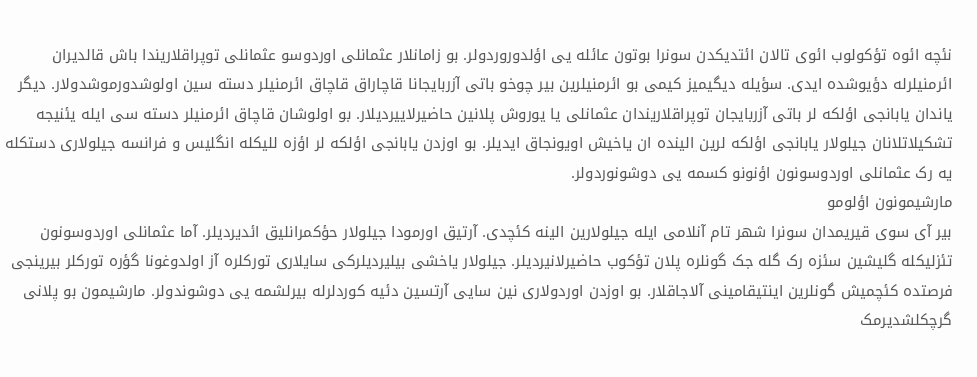نئچه ائوه تؤکولوب ائوی تالان ائتدیکدن سونرا بوتون عائله یی اؤلدوروردولر. بو زامانلار عثمانلی اوردوسو عثمانلی توپراقلاریندا باش قالدیران ائرمنیلرله دؤیوشده ایدی. سؤیله دیگیمیز کیمی بو ائرمنیلرین بیر چوخو باتی آزربایجانا قاچاراق قاچاق ائرمنیلر دسته سین اولوشدورموشدولار. دیگر یاندان یابانجی اؤلکه لر باتی آزربایجان توپراقلاریندان عثمانلی یا یوروش پلانین حاضیرلاییردیلار. بو اولوشان قاچاق ائرمنیلر دسته سی ایله یئنیجه تشکیلاتلانان جیلولار یابانجی اؤلکه لرین الینده ان یاخیش اویونجاق ایدیلر. بو اوزدن یابانجی اؤلکه لر اؤزه للیکله انگلیس و فرانسه جیلولاری دستکله یه رک عثمانلی اوردوسونون اؤنونو کسمه یی دوشونوردولر.
مارشیمونون اؤلومو
بیر آی سوی قیریمدان سونرا شهر تام آنلامی ایله جیلولارین الینه کئچدی. آرتیق اورمودا جیلولار حؤکمرانلیق ائدیردیلر. آما عثمانلی اوردوسونون تئزلیکله گلیشین سئزه رک گله جک گونلره پلان تؤکوب حاضیرلانیردیلر. جیلولار یاخشی بیلیردیلرکی سایلاری تورکلره آز اولدوغونا گؤره تورکلر بیرینجی فرصتده کئچمیش گونلرین اینتیقامینی آلاجاقلار. بو اوزدن اوردولاری نین سایی آرتسین دئیه کوردلرله بیرلشمه یی دوشوندولر. مارشیمون بو پلانی گرچکلشدیرمک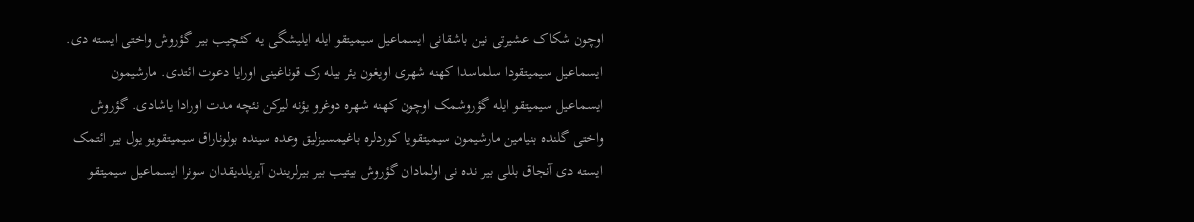اوچون شکاک عشیرتی نین باشقانی ایسماعیل سیمیتقو ایله ایلیشگی یه کئچیب بیر گؤروش واختی ایسته دی. ایسماعیل سیمیتقودا سلماسدا کهنه شهری اویغون یئر بیله رک قوناغینی اورایا دعوت ائتدی. مارشیمون ایسماعیل سیمیتقو ایله گؤروشمک اوچون کهنه شهره دوغرو یؤنه لیرکن نئچه مدت اورادا یاشادی. گؤروش واختی گلنده بنیامین مارشیمون سیمیتقویا کوردلره باغیمسیزلیق وعده سینده بولوناراق سیمیتقویو یول بیر ائتمک ایسته دی آنجاق بللی بیر نده نی اولمادان گؤروش بیتیب بیر بیرلریندن آیریلدیقدان سونرا ایسماعیل سیمیتقو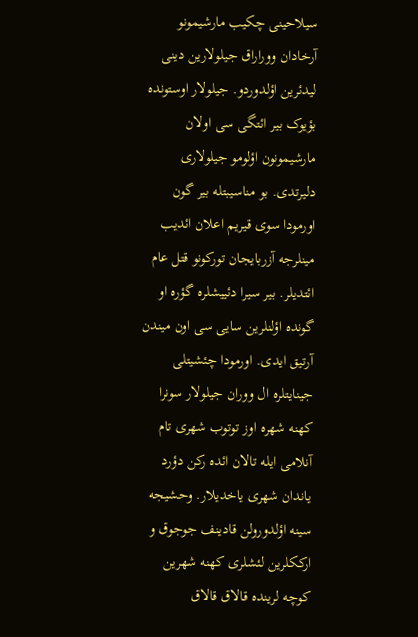سیلاحینی چکیب مارشیمونو آرخادان ووراراق جیلولارین دینی لیدئرین اؤلدوردو. جیلولار اوستونده بؤیوک بیر ائتگی سی اولان مارشیمونون اؤلومو جیلولاری دلیرتدی. بو مناسیبتله بیر گون اورمودا سوی قیریم اعلان ائدیب مینلرجه آزربایجان تورکونو قتل عام ائتدیلر. بیر سیرا دئییشلره گؤره او گونده اؤلنلرین سایی سی اون میندن آرتیق ایدی. اورمودا چئشیتلی جینایتلره ال ووران جیلولار سونرا کهنه شهره اوز توتوب شهری تام آنلامی ایله تالان ائده رکن دؤرد یاندان شهری یاخدیلار. وحشیجه سینه اؤلدورولن قادینف جوجوق و ارککلرین لئشلری کهنه شهرین کوچه لرینده قالاق قالاق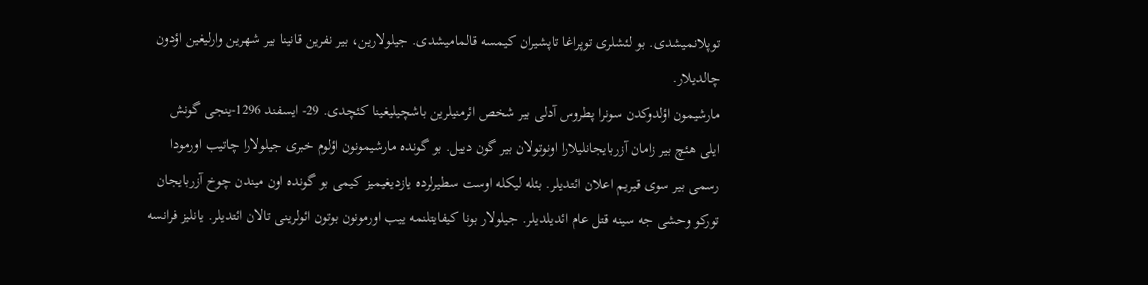توپلانمیشدی. بو لئشلری توپراغا تاپشیران کیمسه قالمامیشدی. جیلولارین، بیر نفرین قانینا بیر شهرین وارلیغین اؤدون چالدیلار.
مارشیمون اؤلدوکدن سونرا پطروس آدلی بیر شخص ائرمنیلرین باشچیلیغینا کئچدی. 29- ایسفند 1296-ینجی گونش ایلی هئچ بیر زامان آزربایجانلیلارا اونوتولان بیر گون دییل. بو گونده مارشیمونون اؤلوم خبری جیلولارا چاتیب اورمودا رسمی بیر سوی قیریم اعلان ائتدیلر. بئله لیکله اوست سطیرلرده یازدیغیمیز کیمی بو گونده اون میندن چوخ آزربایجان تورکو وحشی جه سینه قتل عام ائدیلدیلر. جیلولار بونا کیفایتلنمه ییب اورمونون بوتون ائولرینی تالان ائتدیلر. یانلیز فرانسه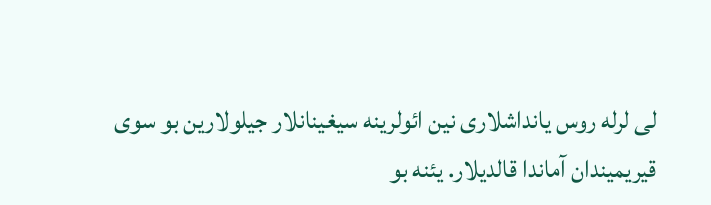لی لرله روس یانداشلاری نین ائولرینه سیغینانلار جیلولارین بو سوی قیریمیندان آماندا قالدیلار. یئنه بو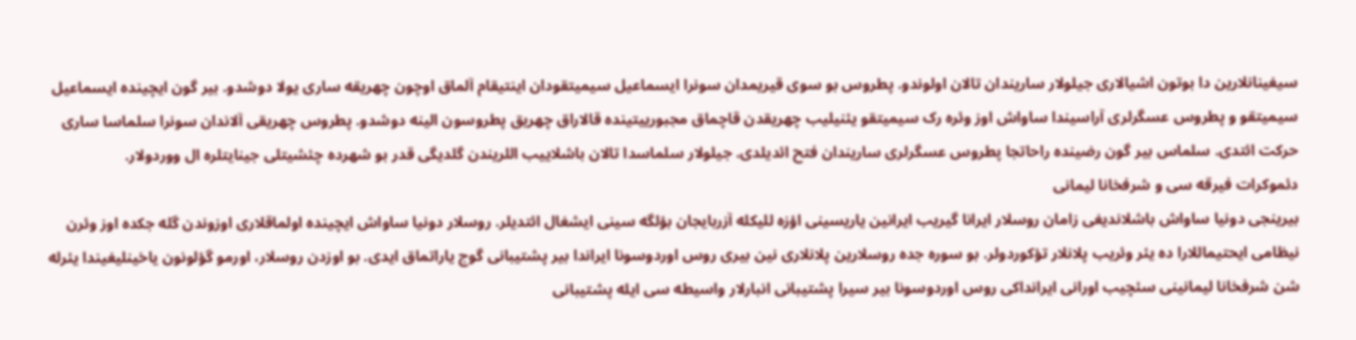سیغینانلارین دا بوتون اشیالاری جیلولار ساریندان تالان اولوندو. پطروس بو سوی قیریمدان سونرا ایسماعیل سیمیتقودان اینتیقام آلماق اوچون چهریقه ساری یولا دوشدو. بیر گون ایچینده ایسماعیل سیمیتقو و پطروس عسگرلری آراسیندا ساواش اوز وئره رک سیمیتقو یئنیلیب چهریقدن قاچماق مجبورییتینده قالاراق چهریق پطروسون الینه دوشدو. پطروس چهریقی آلاندان سونرا سلماسا ساری حرکت ائتدی. سلماس بیر گون رضینده راحاتجا پطروس عسگرلری ساریندان فتح ائدیلدی. جیلولار سلماسدا تالان باشلاییب اللریندن گلدیگی قدر بو شهرده چئشیتلی جینایتلره ال ووردولار.
دئموکرات فیرقه سی و شرفخانا لیمانی
بیرینجی دونیا ساواش باشلاندیغی زامان روسلار ایرانا گیریب ایرانین یاریسینی اؤزه للیکله آزربایجان بؤلگه سینی ایشغال ائتدیلر. روسلار دونیا ساواش ایچینده اولماقلاری اوزوندن گله جکده اوز وئرن نیظامی ایحتیماللارا ده یئر وئریب پلانلار تؤکوردولر. بو سوره جده روسلارین پلانلاری نین بیری روس اوردوسونا ایراندا بیر پشتیبانی گوج یاراتماق ایدی. بو اوزدن روسلار، اورمو گؤلونون یاخینلیغیندا یئرله شن شرفخانا لیمانینی سئچیب اورانی ایرانداکی روس اوردوسونا بیر سیرا پشتیبانی انبارلار واسیطه سی ایله پشتیبانی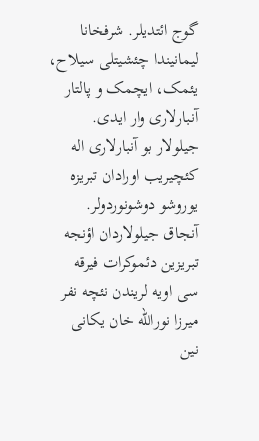گوج ائتدیلر. شرفخانا لیمانیندا چئشیتلی سیلاح، یئمک، ایچمک و پالتار آنبارلاری وار ایدی. جیلولار بو آنبارلاری اله کئچیریب اورادان تبریزه یوروشو دوشونوردولر. آنجاق جیلولاردان اؤنجه تبریزین دئموکرات فیرقه سی اویه لریندن نئچه نفر میرزا نورالله خان یکانی نین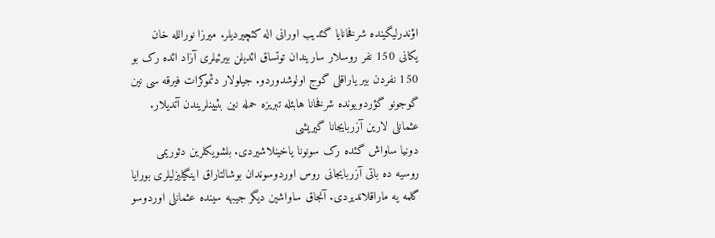اؤندرلیگینده شرفخانایا گئدیب اورانی اله کئچیردیلر. میرزا نورالله خان یکانی 150 نفر روسلار ساریندان توتساق ائدیلن بیرئیلری آزاد ائده رک بو 150 نفردن بیر یاراقلی گوج اولوشدوردو. جیلولار دئموکرات فیرقه سی نین گوجونو گؤردویونده شرفخانا هابئله تبریزه حمله نین بئیینلریندن آتدیلار. عثمانلی لارین آزربایجانا گیریشی
دونیا ساواش گئده رک سونونا یاخینلاشیردی. بلشویکلرین دئوریمی روسیه ده باتی آزربایجانی روس اوردوسوندان بوشالتاراق اینگیلیزلیلری بورایا گلمه یه ماراقلاندیردی. آنجاق ساواشین دیگر جیبهه سینده عثمانلی اوردوسو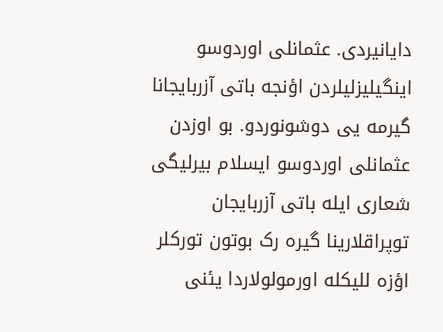دایانیردی. عثمانلی اوردوسو اینگیلیزلیلردن اؤنجه باتی آزربایجانا گیرمه یی دوشونوردو. بو اوزدن عثمانلی اوردوسو ایسلام بیرلیگی شعاری ایله باتی آزربایجان توپراقلارینا گیره رک بوتون تورکلر اؤزه للیکله اورمولولاردا یئنی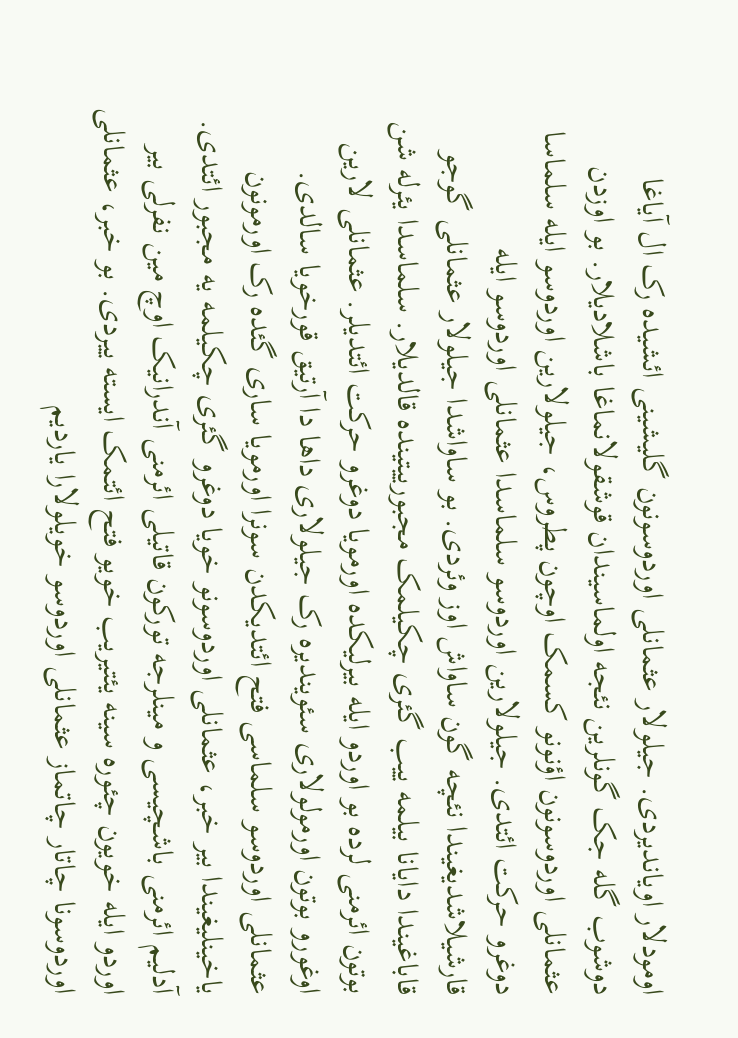اومودلار اویاندیردی. جیلولار عثمانلی اوردوسونون گلیشینی ائشیده رک ال آیاغا دوشوب گله جک گونلرین نئجه اولماسیندان قوشقولانماغا باشلادیلار. بو اوزدن عثمانلی اوردوسونون اؤنونو کسمک اوچون پطروس، جیلولارین اوردوسو ایله سلماسا دوغرو حرکت ائتدی. جیلولارین اوردوسو سلماسدا عثمانلی اوردوسو ایله قارشیلاشدیغیندا نئچه گون ساواش اوز وئردی. بو ساواشدا جیلولار عثمانلی گوجو قاباغیندا دایانا بیلمه ییب گئری چکیلمک مجبورییتینده قالدیلار. سلماسدا یئرله شن بوتون ائرمنی لرده بو اوردو ایله بیرلیکده اورمویا دوغرو حرکت ائتدیلر. عثمانلی لارین اوغورو بوتون اورمولولاری سئویندیره رک جیلولاری داها دا آرتیق قورخویا سالدی. عثمانلی اوردوسو سلماسی فتح ائتدیکدن سونرا اورمویا ساری گئده رک اورمونون یاخینلیغیندا بیر خبر، عثمانلی اوردوسونو خویا دوغرو گئری چکیلمه یه مجبور ائتدی. آدلیم ائرمنی باشچیسی و مینلرجه تورکون قاتیلی ائرمنی آندرانیک اوچ مین نفرلی بیر اوردو ایله خویون چئوره سینه یئتیریب خویو فتح ائتمک ایسته ییردی. بو خبر، عثمانلی اوردوسونا چاتار چاتماز عثمانلی اوردوسو خویلولارا یاردیم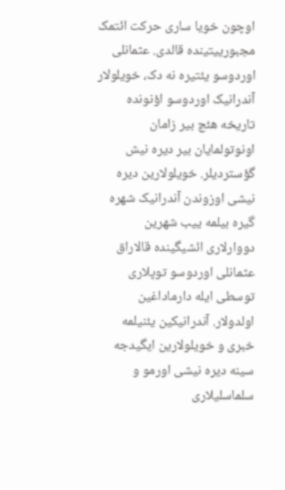اوچون خویا ساری حرکت ائتمک مجبورییتینده قالدی. عثمانلی اوردوسو یئتیره نه دک، خویلولار آندرانیک اوردوسو اؤنونده تاریخه هئچ بیر زامان اونوتولمایان بیر دیره نیش گؤستردیلر. خویلولارین دیره نیشی اوزوندن آندرانیک شهره گیره بیلمه ییب شهرین دووارلاری ائشیگینده قالاراق عثمانلی اوردوسو توپلاری توسطی ایله دارماداغین اولدولار. آندرانیکین یئنیلمه خبری و خویلولارین ایگیدجه سینه دیره نیشی اورمو و سلماسلیلاری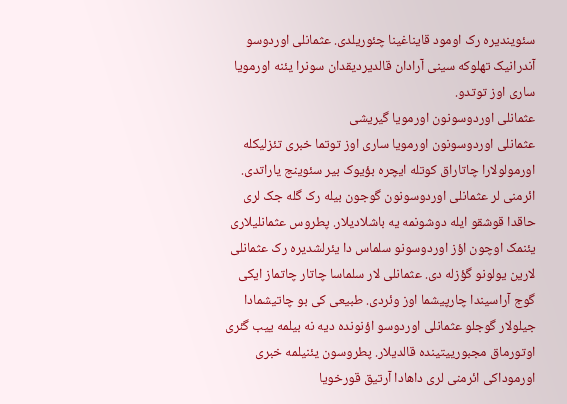سئویندیره رک اومود قایناغینا چئوریلدی. عثمانلی اوردوسو آندرانیک تهلوکه سینی آرادان قالدیردیقدان سونرا یئنه اورمویا ساری اوز توتدو.
عثمانلی اوردوسونون اورمویا گیریشی
عثمانلی اوردوسونون اورمویا ساری اوز توتما خبری تئزلیکله اورمولولارا چاتاراق کوتله ایچره بؤیوک بیر سئوینج یاراتدی. ائرمنی لر عثمانلی اوردوسونون گوجون بیله رک گله جک لری حاقدا قوشقو ایله دوشونمه یه باشلادیلار. پطروس عثمانلیلاری یئنمک اوچون اؤز اوردوسونو سلماس دا یئرلشدیره رک عثمانلی لارین یولونو گؤزله دی. عثمانلی لار سلماسا چاتار چاتماز ایکی گوج آراسیندا چارپیشما اوز وئردی. طبیعی کی بو چاتیشمادا جیلولار گوجلو عثمانلی اوردوسو اؤنونده دیه نه بیلمه ییب گئری اوتورماق مجبورییتینده قالدیلار. پطروسون یئنیلمه خبری اورموداکی ائرمنی لری داهادا آرتیق قورخویا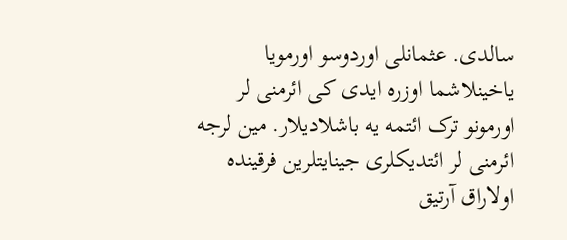سالدی. عثمانلی اوردوسو اورمویا یاخینلاشما اوزره ایدی کی ائرمنی لر اورمونو ترک ائتمه یه باشلادیلار. مین لرجه ائرمنی لر ائتدیکلری جینایتلرین فرقینده اولاراق آرتیق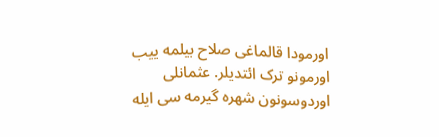اورمودا قالماغی صلاح بیلمه ییب اورمونو ترک ائتدیلر. عثمانلی اوردوسونون شهره گیرمه سی ایله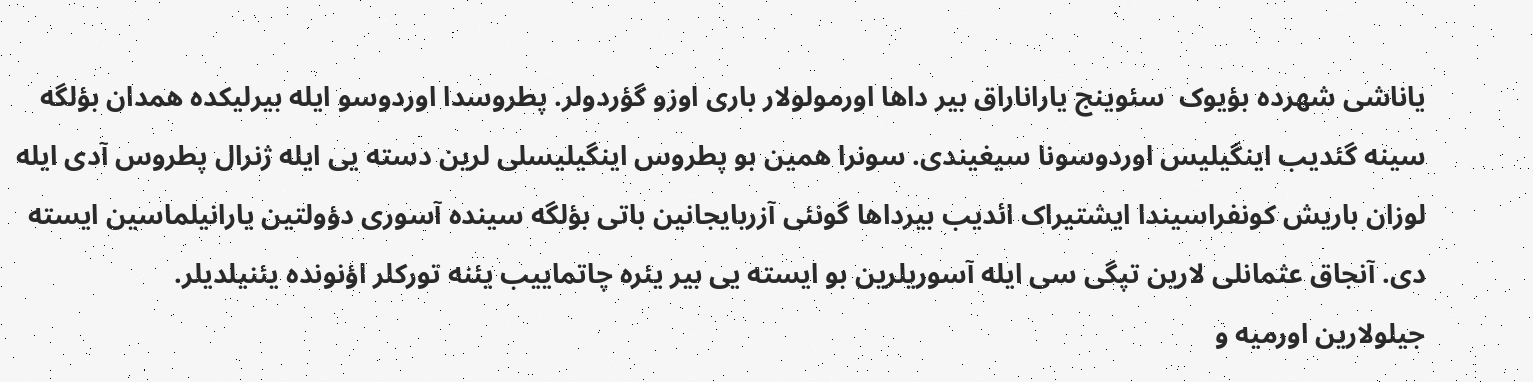یاناشی شهرده بؤیوک  سئوینج یاراناراق بیر داها اورمولولار باری اوزو گؤردولر. پطروسدا اوردوسو ایله بیرلیکده همدان بؤلگه سینه گئدیب اینگیلیس اوردوسونا سیغیندی. سونرا همین بو پطروس اینگیلیسلی لرین دسته یی ایله ژنرال پطروس آدی ایله لوزان باریش کونفراسیندا ایشتیراک ائدیب بیرداها گونئی آزربایجانین باتی بؤلگه سینده آسوری دؤولتین یارانیلماسین ایسته دی. آنجاق عثمانلی لارین تپگی سی ایله آسوریلرین بو ایسته یی بیر یئره چاتماییب یئنه تورکلر اؤنونده یئنیلدیلر.
جیلولارین اورمیه و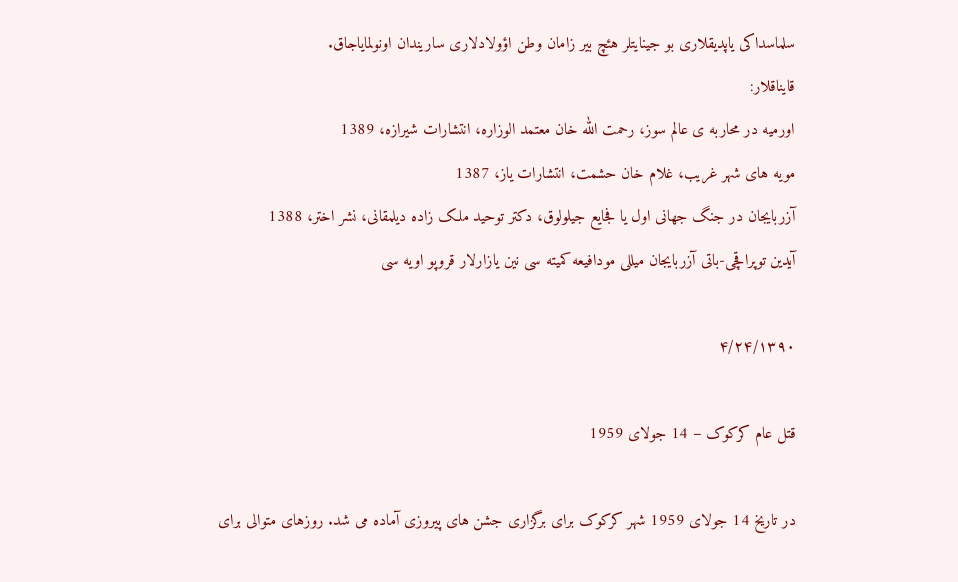سلماسداکی یاپدیقلاری بو جینایتلر هئچ بیر زامان وطن اؤولادلاری ساریندان اونولمایاجاق.
قایناقلار:
اورمیه در محاربه ی عالم سوز، رحمت الله خان معتمد الوزاره، انتشارات شیرازه، 1389
مویه های شهر غریب، غلام خان حشمت، انتشارات یاز، 1387
آزربایجان در جنگ جهانی اول یا فجایع جیلولوق، دکتر توحید ملک زاده دیلمقانی، نشر اختر، 1388
آیدین توپراقچی-باتی آزربایجان میللی مودافیعه کمیته سی نین یازارلار قروپو اویه سی

۴/۲۴/۱۳۹۰

قتل عام کرکوک – 14 جولای 1959

در تاریخ 14 جولای 1959 شهر کرکوک برای برگزاری جشن های پیروزی آماده می شد. روزهای متوالی برای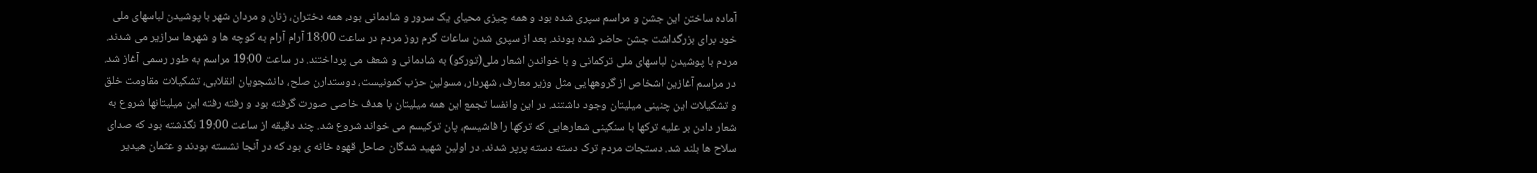آماده ساختن این جشن و مراسم سپری شده بود و همه چیزی محیای یک سرور و شادمانی بود، همه دختران، زنان و مردان شهر با پوشیدن لباسهای ملی خود برای بزرگداشت جشن حاضر شده بودند. بعد از سپری شدن ساعات گرم روز مردم در ساعت 18:00 آرام آرام به کوچه ها و شهرها سرازیر می شدند. مردم با پوشیدن لباسهای ملی ترکمانی و با خواندن اشعار ملی(تورکو) به شادمانی و شعف می پرداختند. در ساعت 19:00 مراسم به طور رسمی آغاز شد. در مراسم آغازین اشخاص از گروههایی مثل وزیر معارف، شهردار، مسولین حزب کمونیست، دوستدارن صلح، دانشجویان انقلابی، تشکیلات مقاومت خلق و تشکیلات این چنینی میلیتان وجود داشتند. در این وانفسا تجمع این همه میلیتان با هدف خاصی صورت گرفته بود و رفته رفته این میلیتانها شروع به شعار دادن بر علیه ترکها با سنگینی شعارهایی که ترکها را فاشیسم، پان ترکیسم می خواند شروع شد. چند دقیقه از ساعت 19:00 نگذشته بود که صدای سلاح ها بلند شد. دستجات مردم ترک دسته دسته پرپر شدند. در اولین شهید شدگان صاحل قهوه خانه ی بود که در آنجا نشسته بودند و عثمان هیدیر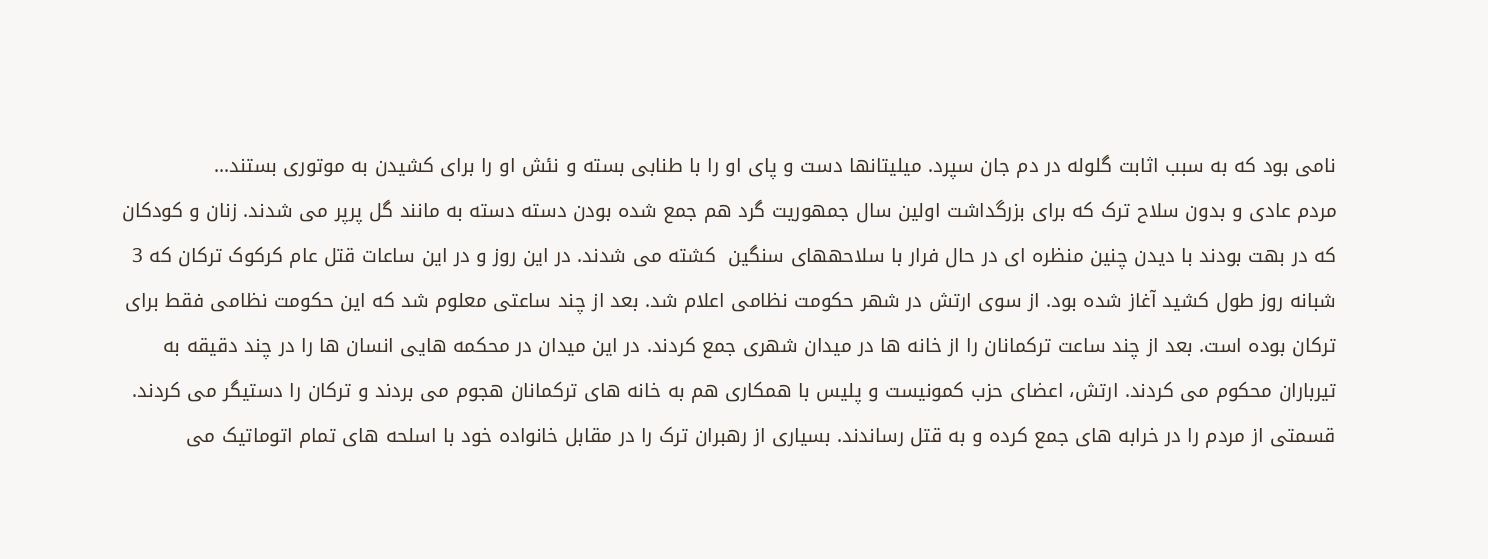نامی بود که به سبب اثابت گلوله در دم جان سپرد. میلیتانها دست و پای او را با طنابی بسته و نئش او را برای کشیدن به موتوری بستند...
مردم عادی و بدون سلاح ترک که برای بزرگداشت اولین سال جمهوریت گرد هم جمع شده بودن دسته دسته به مانند گل پرپر می شدند. زنان و کودکان که در بهت بودند با دیدن چنین منظره ای در حال فرار با سلاحههای سنگین  کشته می شدند. در این روز و در این ساعات قتل عام کرکوک ترکان که 3 شبانه روز طول کشید آغاز شده بود. از سوی ارتش در شهر حکومت نظامی اعلام شد. بعد از چند ساعتی معلوم شد که این حکومت نظامی فقط برای ترکان بوده است. بعد از چند ساعت ترکمانان را از خانه ها در میدان شهری جمع کردند. در این میدان در محکمه هایی انسان ها را در چند دقیقه به تیرباران محکوم می کردند. ارتش، اعضای حزب کمونیست و پلیس با همکاری هم به خانه های ترکمانان هجوم می بردند و ترکان را دستیگر می کردند. قسمتی از مردم را در خرابه های جمع کرده و به قتل رساندند. بسیاری از رهبران ترک را در مقابل خانواده خود با اسلحه های تمام اتوماتیک می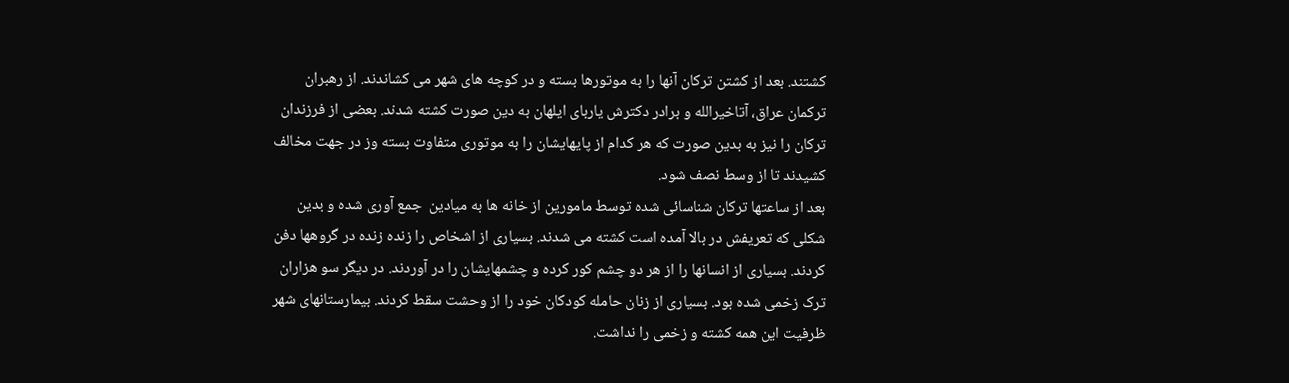کشتند. بعد از کشتن ترکان آنها را به موتورها بسته و در کوچه های شهر می کشاندند. از رهبران ترکمان عراق، آتاخیرالله و برادر دکترش یاربای ایلهان به دین صورت کشته شدند. بعضی از فرزندان ترکان را نیز به بدین صورت که هر کدام از پایهایشان را به موتوری متفاوت بسته وز در جهت مخالف کشیدند تا از وسط نصف شود.
بعد از ساعتها ترکان شناسائی شده توسط مامورین از خانه ها به میادین  جمع آوری شده و بدین شکلی که تعریفش در بالا آمده است کشته می شدند. بسیاری از اشخاص را زنده زنده در گروهها دفن کردند. بسیاری از انسانها را از هر دو چشم کور کرده و چشمهایشان را در آوردند. در دیگر سو هزاران ترک زخمی شده بود. بسیاری از زنان حامله کودکان خود را از وحشت سقط کردند. بیمارستانهای شهر ظرفیت این همه کشته و زخمی را نداشت.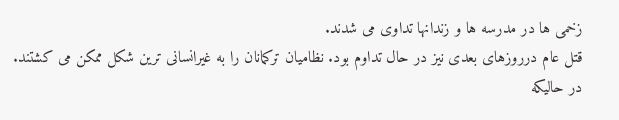زخمی ها در مدرسه ها و زندانها تداوی می شدند.
قتل عام درروزهای بعدی نیز در حال تداوم بود. نظامیان ترکمانان را به غیرانسانی ترین شکل ممکن می کشتند.
در حالیکه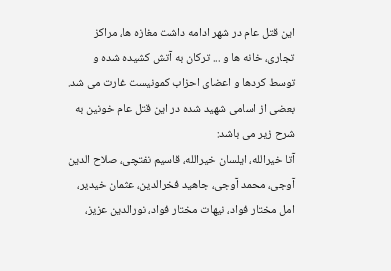این قتل عام در شهر ادامه داشت مغازه ها، مراکز تجاری، خانه ها و ... ترکان به آتش کشیده شده و توسط کردها و اعضای احزاب کمونیست غارت می شد. بعضی از اسامی شهید شده در این قتل عام خونین به شرح زیر می باشد:
آتا خیرالله، ایلسان خیرالله، قاسیم نفتچی، صلاح الدین آوجی، محمد آوجی، جاهید فخرالدین، عثمان خیدیر، امل مختار فواد، نیهات مختار فواد، نورالدین عزیز،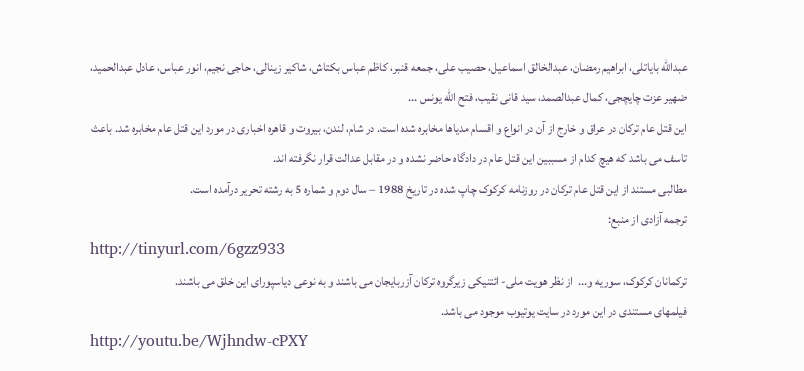عبدالله بایاتلی، ابراهیم رمضان، عبدالخالق اسماعیل، حصیب علی، جمعه قنبر، کاظم عباس بکتاش، شاکیر زینالی، حاجی نجیم، انور عباس، عادل عبدالحمید، ضهیر عزت چایچجی، کمال عبدالصمد، سید قانی نقیب، فتح الله یونس ...
این قتل عام ترکان در عراق و خارج از آن در انواع و اقسام مدیاها مخابره شده است. در شام، لندن، بیروت و قاهره اخباری در مورد این قتل عام مخابره شد. باعث تاسف می باشد که هیچ کدام از مسببین این قتل عام در دادگاه حاضر نشده و در مقابل عدالت قرار نگرفته اند.
مطالبی مستند از این قتل عام ترکان در روزنامه کرکوک چاپ شده در تاریخ 1988 – سال دوم و شماره 5 به رشته تحریر درآمده است.
ترجمه آزادی از منبع:
http://tinyurl.com/6gzz933
ترکمانان کرکوک، سوریه و...  از نظر هویت ملی- ائتنیکی زیرگروه ترکان آزربایجان می باشند و به نوعی دیاسپورای این خلق می باشند.
فیلمهای مستندی در این مورد در سایت یوتیوب موجود می باشد.
http://youtu.be/Wjhndw-cPXY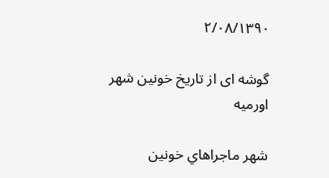۲/۰۸/۱۳۹۰

گوشه ای از تاریخ خونین شهر اورمیه

شهر ماجراهاي خونين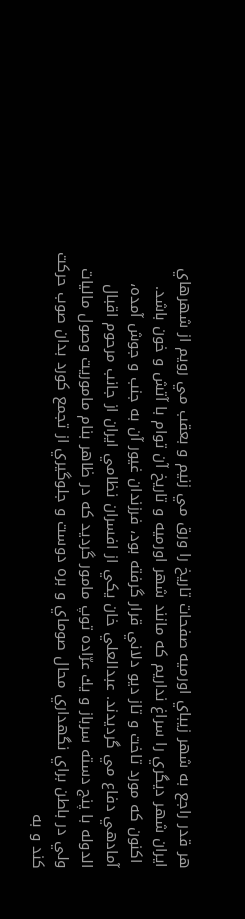هر قدر راجع به شهر زيباي اورميه صفحات تاريخ را ورق مي زنيم و بعقب مي رويم از شهرهاي ايران شهر ديگري را سراغ نداريم كه مانند شهر اورميه و تاريخ آن توام با آتش و خون باشد.
 اكنون كه مورد تاخت و تاز ديو دلاني قرار گرفته بود، فرزندان غيور آن به جنب و جوش آمده، آمادهي دفاع مي گرديدند. عبدالعلي خان يكي از افسران نظامي ايران از جانب مرحوم اقبال الدوله با پنج دسته سرباز و يك عرّاده توپ مامور گرديد كه در ظاهر بنام ماموريت وصول ماليات ولي در باطن براي نگهداري محال صوماي و بره دوست و جلوگيري از تجمع كورد بدان صوب حركت كند و به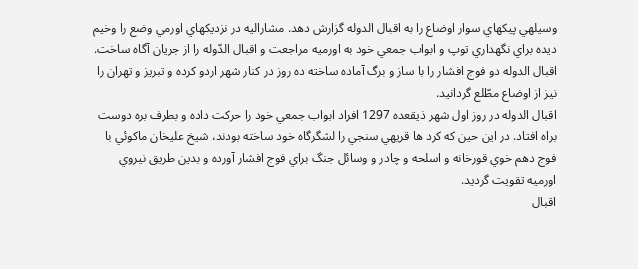وسيلهي پيكهاي سوار اوضاع را به اقبال الدوله گزارش دهد. مشاراليه در نزديكهاي اورمي وضع را وخيم ديده براي نگهداري توپ و ابواب جمعي خود به اورمیه مراجعت و اقبال الدّوله را از جريان آگاه ساخت. اقبال الدوله دو فوج افشار را با ساز و برگ آماده ساخته ده روز در كنار شهر اردو كرده و تبريز و تهران را نيز از اوضاع مطّلع گردانيد.
اقبال الدوله در روز اول شهر ذيقعده 1297 افراد ابواب جمعي خود را حركت داده و بطرف بره دوست براه افتاد. در اين حين كه كرد ها قريهي سنجي را لشگرگاه خود ساخته بودند، شيخ عليخان ماكوئي با فوج دهم خوي قورخانه و اسلحه و چادر و وسائل جنگ براي فوج افشار آورده و بدين طريق نيروي اورميه تقويت گرديد.
اقبال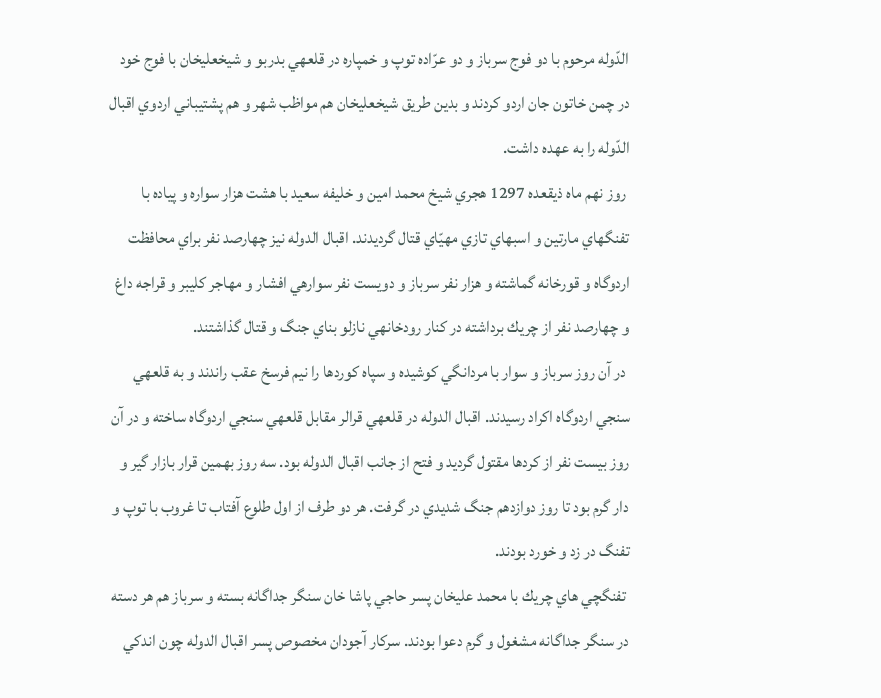الدّوله مرحوم با دو فوج سرباز و دو عرّاده توپ و خمپاره در قلعهي بدربو و شيخعليخان با فوج خود در چمن خاتون جان اردو كردند و بدين طريق شيخعليخان هم مواظب شهر و هم پشتيباني اردوي اقبال الدّوله را به عهده داشت.
 روز نهم ماه ذيقعده 1297 هجري شيخ محمد امين و خليفه سعيد با هشت هزار سواره و پياده با تفنگهاي مارتين و اسبهاي تازي مهيّاي قتال گرديدند. اقبال الدوله نيز چهارصد نفر براي محافظت اردوگاه و قورخانه گماشته و هزار نفر سرباز و دويست نفر سوارهي افشار و مهاجر كليبر و قراجه داغ و چهارصد نفر از چريك برداشته در كنار رودخانهي نازلو بناي جنگ و قتال گذاشتند.
 در آن روز سرباز و سوار با مردانگي كوشيده و سپاه كوردها را نيم فرسخ عقب راندند و به قلعهي سنجي اردوگاه اكراد رسيدند. اقبال الدوله در قلعهي قرالر مقابل قلعهي سنجي اردوگاه ساخته و در آن روز بيست نفر از كردها مقتول گرديد و فتح از جانب اقبال الدوله بود. سه روز بهمين قرار بازار گير و دار گرم بود تا روز دوازدهم جنگ شديدي در گرفت. هر دو طرف از اول طلوع آفتاب تا غروب با توپ و تفنگ در زد و خورد بودند.
 تفنگچي هاي چريك با محمد عليخان پسر حاجي پاشا خان سنگر جداگانه بسته و سرباز هم هر دسته در سنگر جداگانه مشغول و گرم دعوا بودند. سركار آجودان مخصوص پسر اقبال الدوله چون اندكي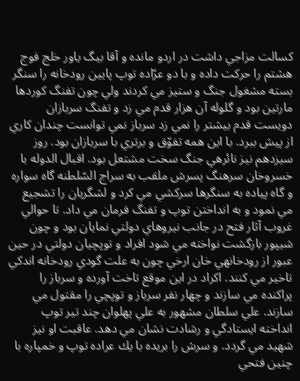كسالت مزاجي داشت در اردو مانده و آقا بيگ ياور خلج فوج هشتم را حركت داده و با دو عرّاده توپ پايين رودخانه را سنگر بسته مشغول جنگ و ستيز مي كردند ولي چون تفنگ كوردها مارتين بود و گلوله آن هزار قدم مي زد و تفنگ سربازان دويست قدم بيشتر را نمي زد سرباز نمي توانست چندان كاري از پيش ببرد. با اين همه تفوّق و برتري با سربازان بود. روز سيزدهم نيز نائرهي جنگ سخت مشتعل بود. اقبال الدوله با خسروخان سرهنگ پسرش ملقب به سراج السّلطنه گاه سواره و گاه پياده به سنگرها سركشي مي كرد و لشگريان را تشجيع مي نمود و به انداختن توپ و تفنگ فرمان مي داد. تا حوالي غروب آثار فتح در جانب نيروهاي دولتي نمايان بود و چون شيپور بازگشت نواخته مي شود افراد و توپچيان دولتي در حين عبور از رودخانهي خان ارخي چون به علت گودي رودخانه اندكي تاخير مي كنند. اكراد در اين موقع تاخت آورده و سرباز را پراكنده مي سازند و چهار نفر سرباز و توپچي را مقتول مي سازند. علي سلطان مشهور به علي پهلوان چند تير توپ انداخته ايستادگي و رشادت نشان مي دهد. عاقبت او نيز شهيد مي گردد. و سرش را بريده با يك عراده توپ و خمپاره با چنين فتحي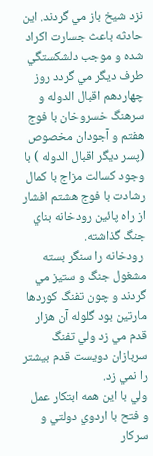نزد شيخ باز مي گردند. اين حادثه باعث جسارت اكراد شده و موجب دلشكستگي طرف ديگر مي گردد روز چهاردهم اقبال الدوله و سرهنگ خسروخان با فوج هفتم و آجودان مخصوص (پسر ديگر اقبال الدوله ) با وجود كسالت مزاج با كمال رشادت با فوج هشتم افشار از راه پائين رودخانه بناي جنگ گذاشته.
 رودخانه را سنگر بسته مشغول جنگ و ستيز مي گردند و چون تفنگ كوردها مارتين بود گلوله آن هزار قدم مي زد ولي تفنگ سربازان دويست قدم بيشتر را نمي زد.
ولي با اين همه ابتكار عمل و فتح با اردوي دولتي و سركار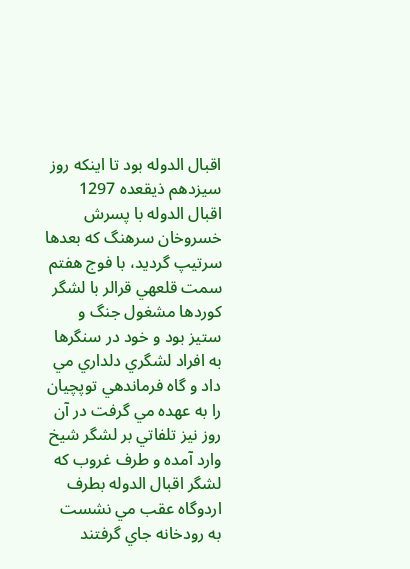اقبال الدوله بود تا اينكه روز سيزدهم ذيقعده 1297 اقبال الدوله با پسرش خسروخان سرهنگ كه بعدها سرتيپ گرديد، با فوج هفتم سمت قلعهي قرالر با لشگر كوردها مشغول جنگ و ستيز بود و خود در سنگرها به افراد لشگري دلداري مي داد و گاه فرماندهي توپچيان را به عهده مي گرفت در آن روز نيز تلفاتي بر لشگر شيخ وارد آمده و طرف غروب كه لشگر اقبال الدوله بطرف اردوگاه عقب مي نشست به رودخانه جاي گرفتند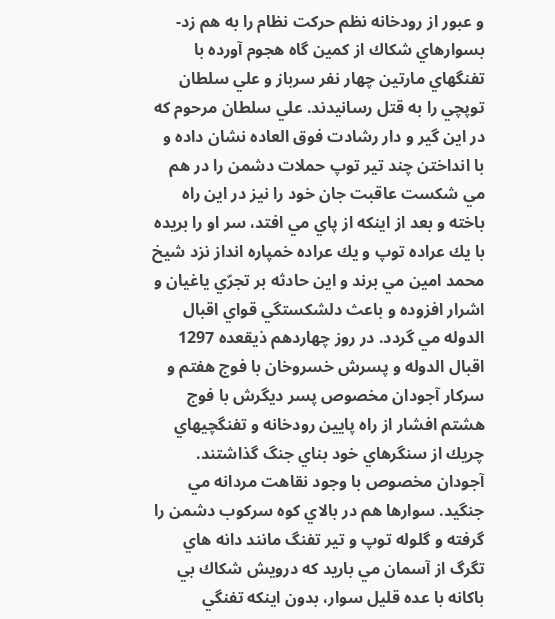و عبور از رودخانه نظم حركت نظام را به هم زد- بسوارهاي شكاك از كمين گاه هجوم آورده با تفنگهاي مارتين چهار نفر سرباز و علي سلطان توپچي را به قتل رسانيدند. علي سلطان مرحوم كه در اين گير و دار رشادت فوق العاده نشان داده و با انداختن چند تير توپ حملات دشمن را در هم مي شكست عاقبت جان خود را نيز در اين راه باخته و بعد از اينكه از پاي مي افتد، سر او را بريده با يك عراده توپ و يك عراده خمپاره انداز نزد شيخ محمد امين مي برند و اين حادثه بر تجرّي ياغيان و اشرار افزوده و باعث دلشكستگي قواي اقبال الدوله مي گردد. در روز چهاردهم ذيقعده 1297 اقبال الدوله و پسرش خسروخان با فوج هفتم و سركار آجودان مخصوص پسر ديگرش با فوج هشتم افشار از راه پايين رودخانه و تفنگچيهاي چريك از سنگرهاي خود بناي جنگ گذاشتند. آجودان مخصوص با وجود نقاهت مردانه مي جنگيد. سوارها هم در بالاي كوه سركوب دشمن را گرفته و گلوله توپ و تير تفنگ مانند دانه هاي تگرگ از آسمان مي باريد كه درويش شكاك بي باكانه با عده قليل سوار، بدون اينكه تفنگي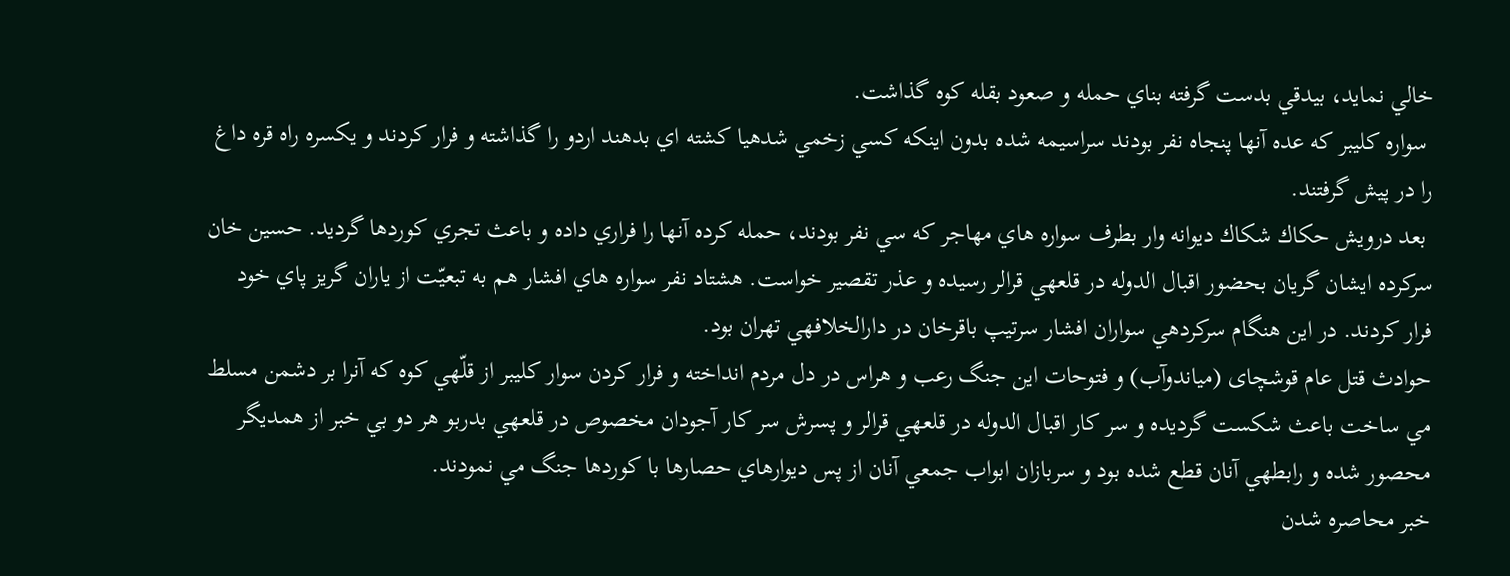خالي نمايد، بيدقي بدست گرفته بناي حمله و صعود بقله كوه گذاشت.
 سواره كليبر كه عده آنها پنجاه نفر بودند سراسيمه شده بدون اينكه كسي زخمي شدهيا كشته اي بدهند اردو را گذاشته و فرار كردند و يكسره راه قره داغ را در پيش گرفتند.
 بعد درويش حكاك شكاك ديوانه وار بطرف سواره هاي مهاجر كه سي نفر بودند، حمله كرده آنها را فراري داده و باعث تجري كوردها گرديد. حسين خان سركرده ايشان گريان بحضور اقبال الدوله در قلعهي قرالر رسيده و عذر تقصير خواست. هشتاد نفر سواره هاي افشار هم به تبعيّت از ياران گريز پاي خود فرار كردند. در اين هنگام سركردهي سواران افشار سرتيپ باقرخان در دارالخلافهي تهران بود.
حوادث قتل عام قوشچای (مياندوآب) و فتوحات اين جنگ رعب و هراس در دل مردم انداخته و فرار كردن سوار كليبر از قلّهي كوه كه آنرا بر دشمن مسلط مي ساخت باعث شكست گرديده و سر كار اقبال الدوله در قلعهي قرالر و پسرش سر كار آجودان مخصوص در قلعهي بدربو هر دو بي خبر از همديگر محصور شده و رابطهي آنان قطع شده بود و سربازان ابواب جمعي آنان از پس ديوارهاي حصارها با كوردها جنگ مي نمودند.
خبر محاصره شدن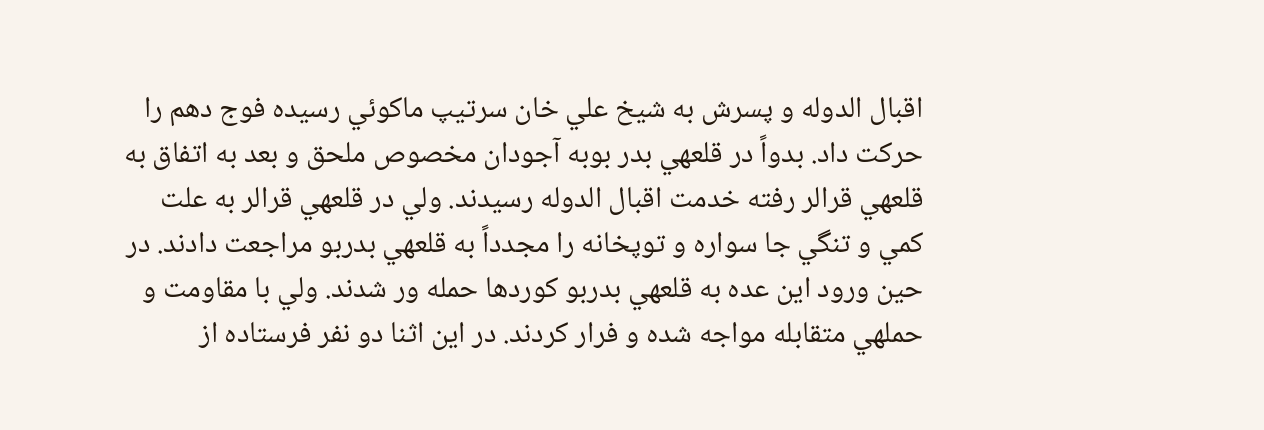اقبال الدوله و پسرش به شيخ علي خان سرتيپ ماكوئي رسيده فوج دهم را حركت داد. بدواً در قلعهي بدر بوبه آجودان مخصوص ملحق و بعد به اتفاق به قلعهي قرالر رفته خدمت اقبال الدوله رسيدند. ولي در قلعهي قرالر به علت كمي و تنگي جا سواره و توپخانه را مجدداً به قلعهي بدربو مراجعت دادند. در حين ورود اين عده به قلعهي بدربو كوردها حمله ور شدند. ولي با مقاومت و حملهي متقابله مواجه شده و فرار كردند. در اين اثنا دو نفر فرستاده از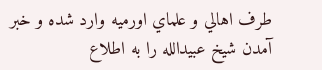طرف اهالي و علماي اورميه وارد شده و خبر آمدن شيخ عبيدالله را به اطلاع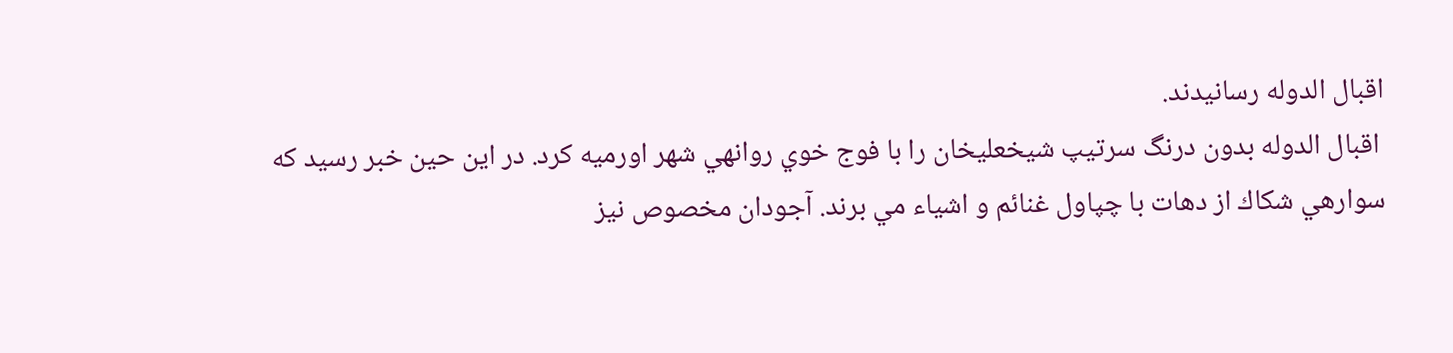اقبال الدوله رسانيدند.
 اقبال الدوله بدون درنگ سرتيپ شيخعليخان را با فوج خوي روانهي شهر اورميه كرد. در اين حين خبر رسيد كه سوارهي شكاك از دهات با چپاول غنائم و اشياء مي برند. آجودان مخصوص نيز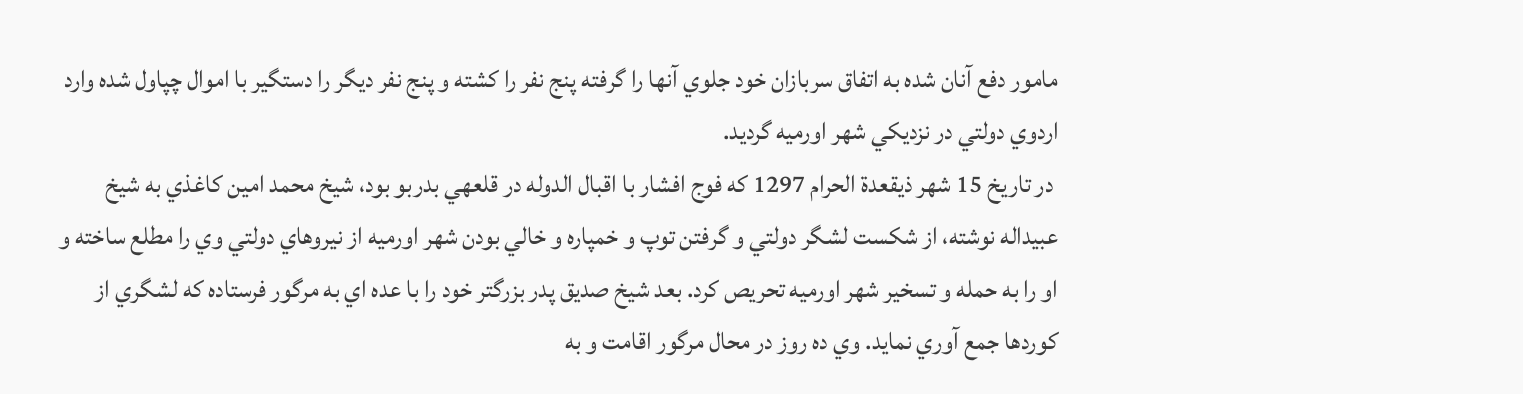مامور دفع آنان شده به اتفاق سربازان خود جلوي آنها را گرفته پنج نفر را كشته و پنج نفر ديگر را دستگير با اموال چپاول شده وارد اردوي دولتي در نزديكي شهر اورميه گرديد.
 در تاريخ 15 شهر ذيقعدة الحرام 1297 كه فوج افشار با اقبال الدوله در قلعهي بدربو بود، شيخ محمد امين كاغذي به شيخ عبيداله نوشته، از شكست لشگر دولتي و گرفتن توپ و خمپاره و خالي بودن شهر اورميه از نيروهاي دولتي وي را مطلع ساخته و او را به حمله و تسخير شهر اورميه تحريص كرد. بعد شيخ صديق پدر بزرگتر خود را با عده اي به مرگور فرستاده كه لشگري از كوردها جمع آوري نمايد. وي ده روز در محال مرگور اقامت و به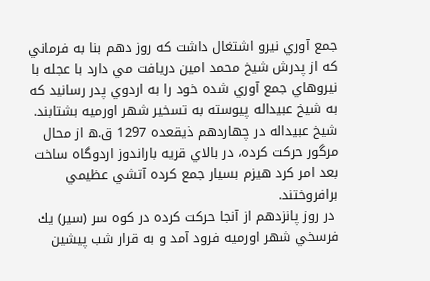جمع آوري نيرو اشتغال داشت كه روز دهم بنا به فرماني كه از پدرش شيخ محمد امين دريافت مي دارد با عجله با نيروهاي جمع آوري شده خود را به اردوي پدر رسانيد كه به شيخ عبيداله پيوسته به تسخير شهر اورميه بشتابند.
شيخ عبيداله در چهاردهم ذيقعده 1297 ق.ه از محال مرگور حركت كرده، در بالاي قريه باراندوز اردوگاه ساخت بعد امر كرد هيزم بسيار جمع كرده آتشي عظيمي برافروختند.
 در روز پانزدهم از آنجا حركت كرده در كوه سر (سیر) يك فرسخي شهر اورميه فرود آمد و به قرار شب پيشين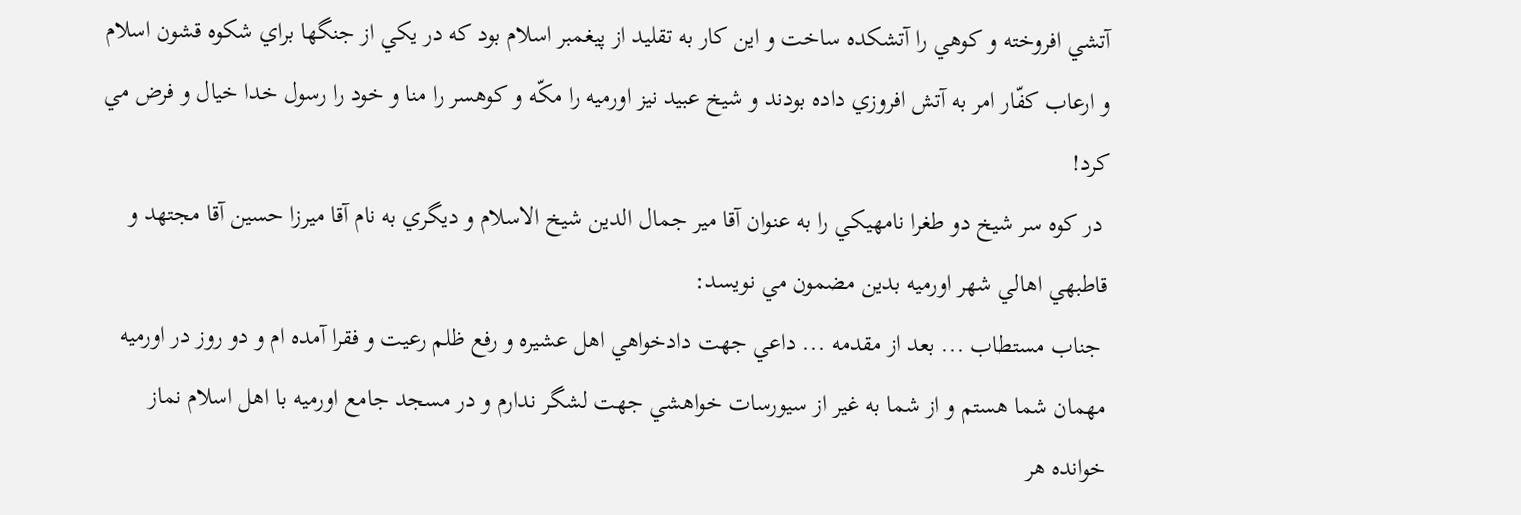آتشي افروخته و كوهي را آتشكده ساخت و اين كار به تقليد از پيغمبر اسلام بود كه در يكي از جنگها براي شكوه قشون اسلام و ارعاب كفّار امر به آتش افروزي داده بودند و شيخ عبيد نيز اورميه را مكّه و كوهسر را منا و خود را رسول خدا خيال و فرض مي كرد!
 در كوه سر شيخ دو طغرا نامهيكي را به عنوان آقا مير جمال الدين شيخ الاسلام و ديگري به نام آقا ميرزا حسين آقا مجتهد و قاطبهي اهالي شهر اورميه بدين مضمون مي نويسد:
 جناب مستطاب ... بعد از مقدمه ... داعي جهت دادخواهي اهل عشيره و رفع ظلم رعيت و فقرا آمده ام و دو روز در اورميه مهمان شما هستم و از شما به غير از سيورسات خواهشي جهت لشگر ندارم و در مسجد جامع اورميه با اهل اسلام نماز خوانده هر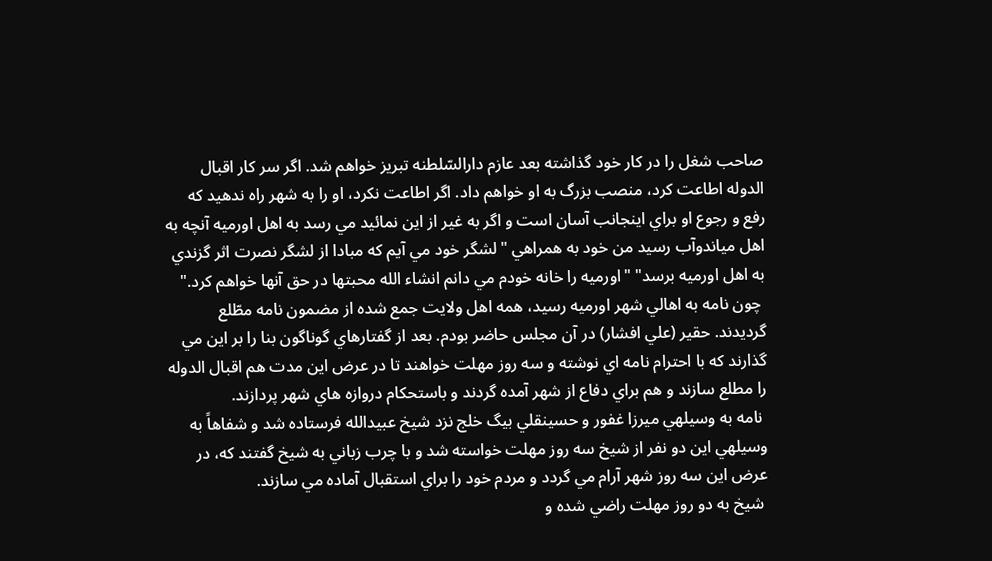صاحب شغل را در كار خود گذاشته بعد عازم دارالسّلطنه تبريز خواهم شد. اگر سر كار اقبال الدوله اطاعت كرد، منصب بزرگ به او خواهم داد. اگر اطاعت نكرد، او را به شهر راه ندهيد كه رفع و رجوع او براي اينجانب آسان است و اگر به غير از اين نمائيد مي رسد به اهل اورميه آنچه به اهل مياندوآب رسيد من خود به همراهي "لشگر خود مي آيم كه مبادا از لشگر نصرت اثر گزندي به اهل اورميه برسد" "اورميه را خانه خودم مي دانم انشاء الله محبتها در حق آنها خواهم كرد."
 چون نامه به اهالي شهر اورميه رسيد، همه اهل ولايت جمع شده از مضمون نامه مطّلع گرديدند. حقير (علي افشار) در آن مجلس حاضر بودم. بعد از گفتارهاي گوناگون بنا را بر اين مي گذارند كه با احترام نامه اي نوشته و سه روز مهلت خواهند تا در عرض اين مدت هم اقبال الدوله را مطلع سازند و هم براي دفاع از شهر آمده گردند و باستحكام دروازه هاي شهر پردازند.
 نامه به وسيلهي ميرزا غفور و حسينقلي بيگ خلج نزد شيخ عبيدالله فرستاده شد و شفاهاً به وسيلهي اين دو نفر از شيخ سه روز مهلت خواسته شد و با چرب زباني به شيخ گفتند كه، در عرض اين سه روز شهر آرام مي گردد و مردم خود را براي استقبال آماده مي سازند.
 شيخ به دو روز مهلت راضي شده و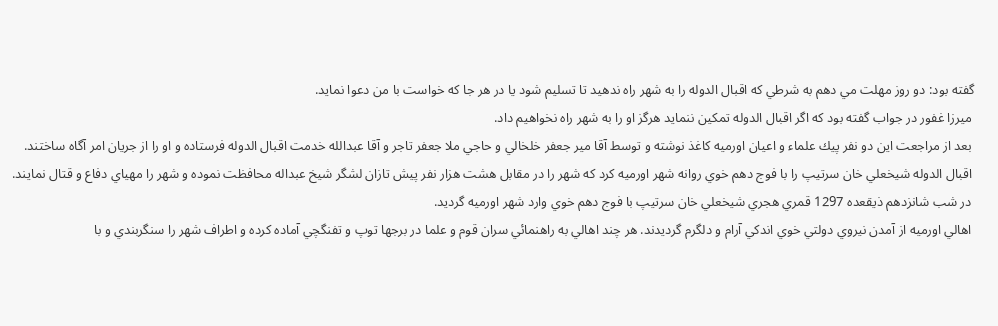گفته بود: دو روز مهلت مي دهم به شرطي كه اقبال الدوله را به شهر راه ندهيد تا تسليم شود يا در هر جا كه خواست با من دعوا نمايد.
 ميرزا غفور در جواب گفته بود كه اگر اقبال الدوله تمكين ننمايد هرگز او را به شهر راه نخواهيم داد.
 بعد از مراجعت اين دو نفر پيك علماء و اعیان اورميه كاغذ نوشته و توسط آقا مير جعفر خلخالي و حاجي ملا جعفر تاجر و آقا عبدالله خدمت اقبال الدوله فرستاده و او را از جريان امر آگاه ساختند.
 اقبال الدوله شيخعلي خان سرتيپ را با فوج دهم خوي روانه شهر اورميه كرد كه شهر را در مقابل هشت هزار نفر پيش تازان لشگر شيخ عبداله محافظت نموده و شهر را مهياي دفاع و قتال نمايند.
 در شب شانزدهم ذيقعده 1297 قمري هجري شيخعلي خان سرتيپ با فوج دهم خوي وارد شهر اورميه گرديد.
 اهالي اورميه از آمدن نيروي دولتي خوي اندكي آرام و دلگرم گرديدند. هر چند اهالي به راهنمائي سران قوم و علما در برجها توپ و تفنگچي آماده كرده و اطراف شهر را سنگربندي و با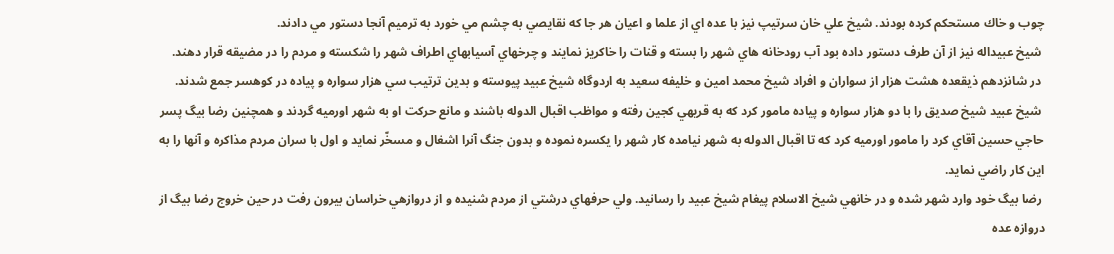چوب و خاك مستحكم كرده بودند. شيخ علي خان سرتيپ نيز با عده اي از علما و اعيان هر جا كه نقايصي به چشم مي خورد به ترميم آنجا دستور مي دادند.
 شيخ عبيداله نيز از آن طرف دستور داده بود آب رودخانه هاي شهر را بسته و قنات را خاكريز نمايند و چرخهاي آسيابهاي اطراف شهر را شكسته و مردم را در مضيقه قرار دهند.
 در شانزدهم ذيقعده هشت هزار از سواران و افراد شيخ محمد امين و خليفه سعيد به اردوگاه شيخ عبيد پيوسته و بدين ترتيب سي هزار سواره و پياده در كوهسر جمع شدند.
 شيخ عبيد شيخ صديق را با دو هزار سواره و پياده مامور كرد كه به قريهي كجين رفته و مواظب اقبال الدوله باشند و مانع حركت او به شهر اورميه گردند و همچنين رضا بيگ پسر حاجي حسين آقاي كرد را مامور اورميه كرد كه تا اقبال الدوله به شهر نيامده كار شهر را يكسره نموده و بدون جنگ آنرا اشغال و مسخّر نمايد و اول با سران مردم مذاكره و آنها را به اين كار راضي نمايد.
 رضا بيگ خود وارد شهر شده و در خانهي شيخ الاسلام پيغام شيخ عبيد را رسانيد. ولي حرفهاي درشتي از مردم شنيده و از دروازهي خراسان بيرون رفت در حين خروج رضا بيگ از دروازه عده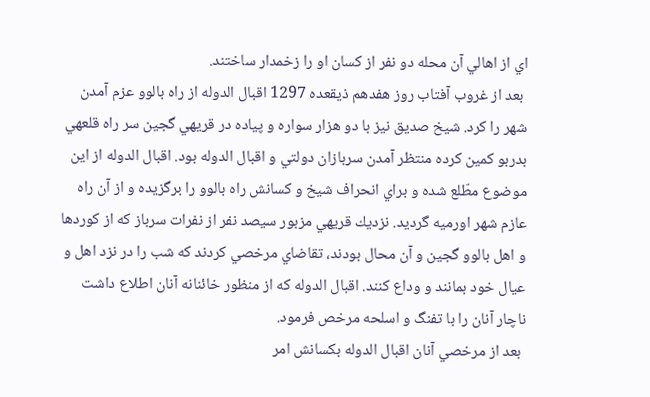اي از اهالي آن محله دو نفر از كسان او را زخمدار ساختند.
 بعد از غروب آفتاب روز هفدهم ذيقعده 1297 اقبال الدوله از راه بالوو عزم آمدن شهر را كرد. شيخ صديق نيز با دو هزار سواره و پياده در قريهي گجين سر راه قلعهي بدربو كمين كرده منتظر آمدن سربازان دولتي و اقبال الدوله بود. اقبال الدوله از اين موضوع مطّلع شده و براي انحراف شيخ و كسانش راه بالوو را برگزيده و از آن راه عازم شهر اورميه گرديد. نزديك قريهي مزبور سيصد نفر از نفرات سرباز كه از كوردها و اهل بالوو گجين و آن محال بودند، تقاضاي مرخصي كردند كه شب را در نزد اهل و عيال خود بمانند و وداع كنند. اقبال الدوله كه از منظور خائنانه آنان اطلاع داشت ناچار آنان را با تفنگ و اسلحه مرخص فرمود.
 بعد از مرخصي آنان اقبال الدوله بكسانش امر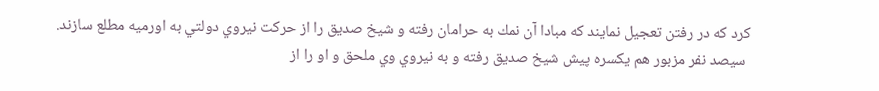كرد كه در رفتن تعجيل نمايند كه مبادا آن نمك به حرامان رفته و شيخ صديق را از حركت نيروي دولتي به اورميه مطلع سازند.
 سيصد نفر مزبور هم يكسره پيش شيخ صديق رفته و به نيروي وي ملحق و او را از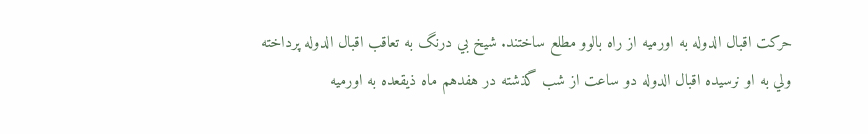حركت اقبال الدوله به اورميه از راه بالوو مطلع ساختند. شيخ بي درنگ به تعاقب اقبال الدوله پرداخته ولي به او نرسيده اقبال الدوله دو ساعت از شب گذشته در هفدهم ماه ذيقعده به اورميه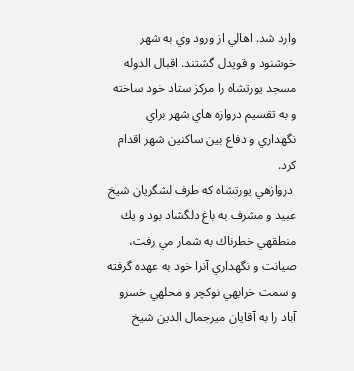وارد شد. اهالي از ورود وي به شهر خوشنود و قويدل گشتند. اقبال الدوله مسجد يورتشاه را مركز ستاد خود ساخته و به تقسيم دروازه هاي شهر براي نگهداري و دفاع بين ساكنين شهر اقدام كرد.
 دروازهي يورتشاه كه طرف لشگريان شيخ عبيد و مشرف به باغ دلگشاد بود و يك منطقهي خطرناك به شمار مي رفت، صيانت و نگهداري آنرا خود به عهده گرفته و سمت خرابهي نوكچر و محلهي خسرو آباد را به آقايان ميرجمال الدين شيخ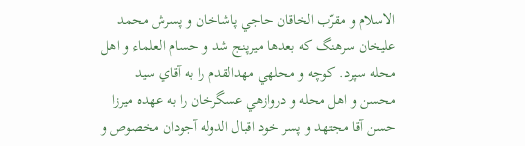الاسلام و مقرّب الخاقان حاجي پاشاخان و پسرش محمد عليخان سرهنگ كه بعدها ميرپنج شد و حسام العلماء و اهل محله سپرد. كوچه و محلهي مهدالقدم را به آقاي سيد محسن و اهل محله و دروازهي عسگرخان را به عهده ميرزا حسن آقا مجتهد و پسر خود اقبال الدوله آجودان مخصوص و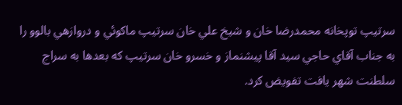سرتيپ توپخانه محمدرضا خان و شيخ علي خان سرتيپ ماكوئي و دروازهي بالوو را به جناب آقاي حاجي سيد آقا پيشنماز و خسرو خان سرتيپ كه بعدها به سراج سلطنت شهر يافت تفويض كرد.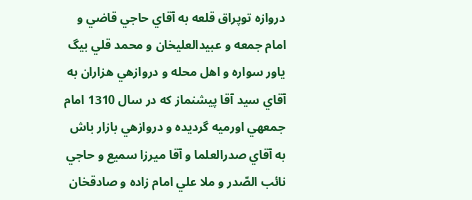دروازه توپراق قلعه به آقاي حاجي قاضي و امام جمعه و عبيدالعليخان و محمد قلي بيگ ياور سواره و اهل محله و دروازهي هزاران به آقاي سيد آقا پيشنماز كه در سال 1310 امام جمعهي اورميه گرديده و دروازهي بازار باش به آقاي صدرالعلما و آقا ميرزا سميع و حاجي نائب الصّدر و ملا علي امام زاده و صادقخان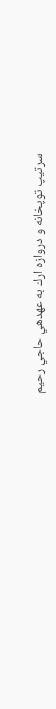سرتيپ توپخانه و دروازه ارك به عهدهي حاجي رحيم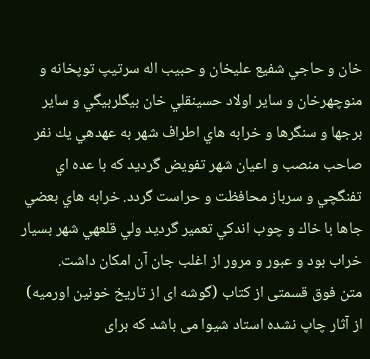خان و حاجي شفيع عليخان و حبيب اله سرتيپ توپخانه و منوچهرخان و ساير اولاد حسينقلي خان بيگلربيگي و ساير برجها و سنگرها و خرابه هاي اطراف شهر به عهدهي يك نفر صاحب منصب و اعيان شهر تفويض گرديد كه با عده اي تفنگچي و سرباز محافظت و حراست گردد. خرابه هاي بعضي جاها با خاك و چوب اندكي تعمير گرديد ولي قلعهي شهر بسيار خراب بود و عبور و مرور از اغلب جان آن امكان داشت.
متن فوق قسمتی از کتاب (گوشه ای از تاریخ خونین اورمیه) از آثار چاپ نشده استاد شیوا می باشد که برای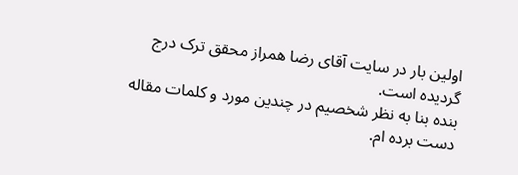اولین بار در سایت آقای رضا همراز محقق ترک درج  گردیده است.
بنده بنا به نظر شخصیم در چندین مورد و کلمات مقاله دست برده ام.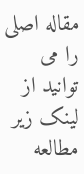مقاله اصلی را می توانید از لینک زیر مطالعه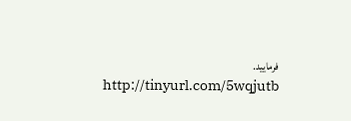فرمایید.
http://tinyurl.com/5wqjutb